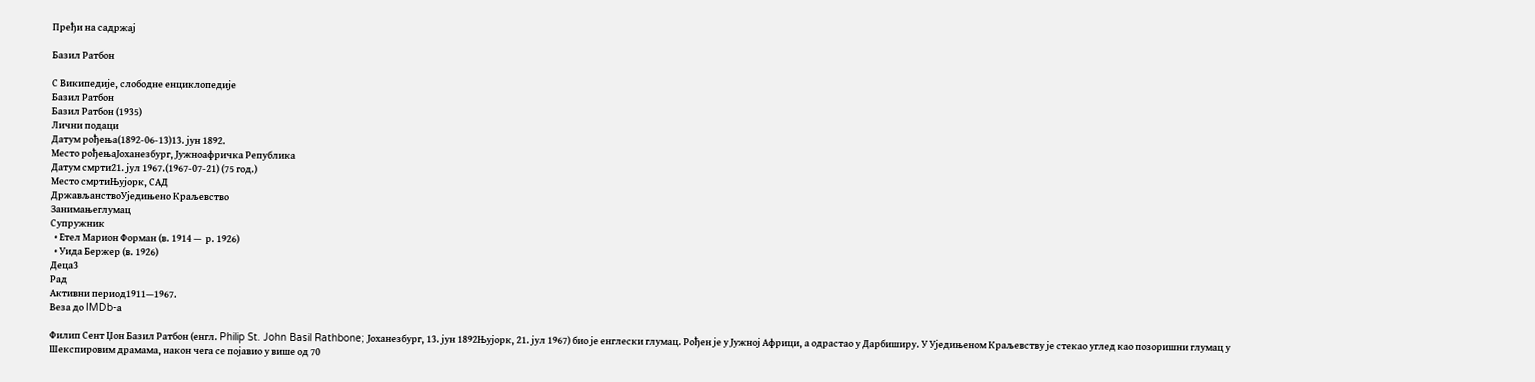Пређи на садржај

Базил Ратбон

С Википедије, слободне енциклопедије
Базил Ратбон
Базил Ратбон (1935)
Лични подаци
Датум рођења(1892-06-13)13. јун 1892.
Место рођењаЈоханезбург, Јужноафричка Република
Датум смрти21. јул 1967.(1967-07-21) (75 год.)
Место смртиЊујорк, САД
ДржављанствоУједињено Краљевство
Занимањеглумац
Супружник
  • Етел Марион Форман (в. 1914 —  р. 1926)
  • Уида Бержер (в. 1926)
Деца3
Рад
Активни период1911—1967.
Веза до IMDb-а

Филип Сент Џон Базил Ратбон (енгл. Philip St. John Basil Rathbone; Јоханезбург, 13. јун 1892Њујорк, 21. јул 1967) био је енглески глумац. Рођен је у Јужној Африци, а одрастао у Дарбиширу. У Уједињеном Краљевству је стекао углед као позоришни глумац у Шекспировим драмама, након чега се појавио у више од 70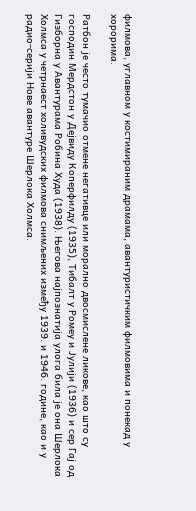филмова, углавном у костимираним драмама, авантуристичким филмовима и понекад у хорорима.

Ратбон је често тумачио отмене негативце или морално двосмислене ликове, као што су господин Мердстон у Дејвиду Коперфилду (1935), Тибалт у Ромеу и Јулији (1936) и сер Гај од Гизборна у Авантурама Робина Худа (1938). Његова најпознатија улога била је она Шерлока Холмса у четрнаест холивудских филмова снимљених између 1939. и 1946. године, као и у радио-серији Нове авантуре Шерлока Холмса.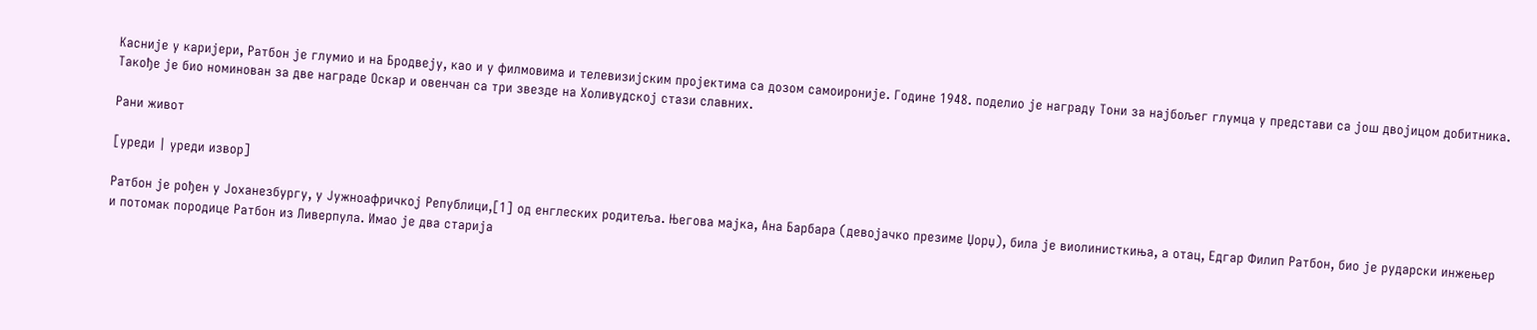Касније у каријери, Ратбон је глумио и на Бродвеју, као и у филмовима и телевизијским пројектима са дозом самоироније. Године 1948. поделио је награду Тони за најбољег глумца у представи са још двојицом добитника. Такође је био номинован за две награде Оскар и овенчан са три звезде на Холивудској стази славних.

Рани живот

[уреди | уреди извор]

Ратбон је рођен у Јоханезбургу, у Јужноафричкој Републици,[1] од енглеских родитеља. Његова мајка, Ана Барбара (девојачко презиме Џорџ), била је виолинисткиња, а отац, Едгар Филип Ратбон, био је рударски инжењер и потомак породице Ратбон из Ливерпула. Имао је два старија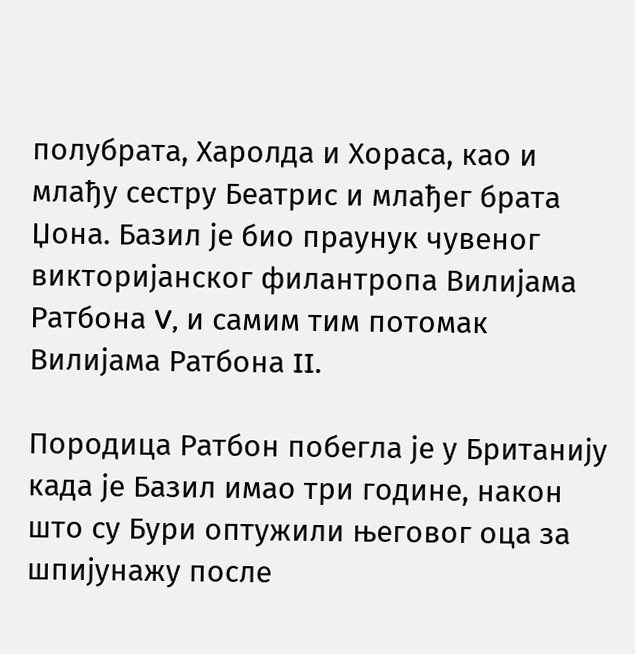полубрата, Харолда и Хораса, као и млађу сестру Беатрис и млађег брата Џона. Базил је био праунук чувеног викторијанског филантропа Вилијама Ратбона V, и самим тим потомак Вилијама Ратбона II.

Породица Ратбон побегла је у Британију када је Базил имао три године, након што су Бури оптужили његовог оца за шпијунажу после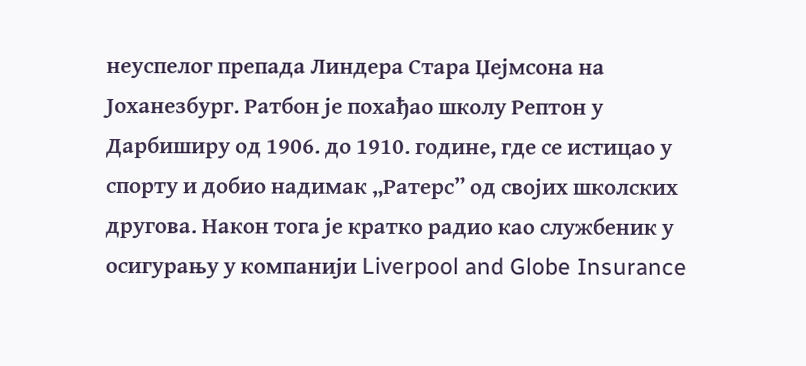неуспелог препада Линдера Стара Џејмсона на Јоханезбург. Ратбон је похађао школу Рептон у Дарбиширу од 1906. до 1910. године, где се истицао у спорту и добио надимак „Ратерс” од својих школских другова. Након тога је кратко радио као службеник у осигурању у компанији Liverpool and Globe Insurance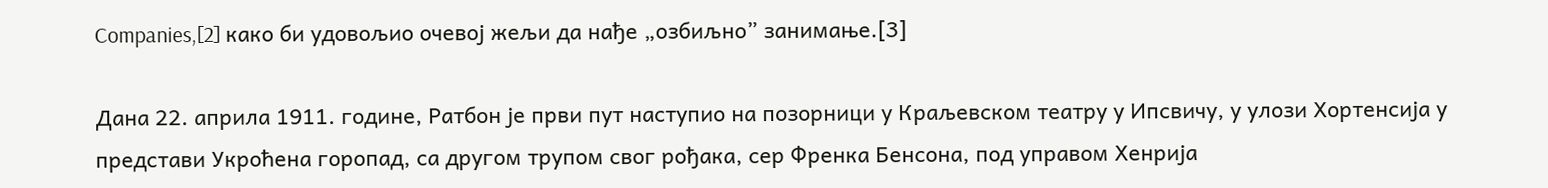Companies,[2] како би удовољио очевој жељи да нађе „озбиљно” занимање.[3]

Дана 22. априла 1911. године, Ратбон је први пут наступио на позорници у Краљевском театру у Ипсвичу, у улози Хортенсија у представи Укроћена горопад, са другом трупом свог рођака, сер Френка Бенсона, под управом Хенрија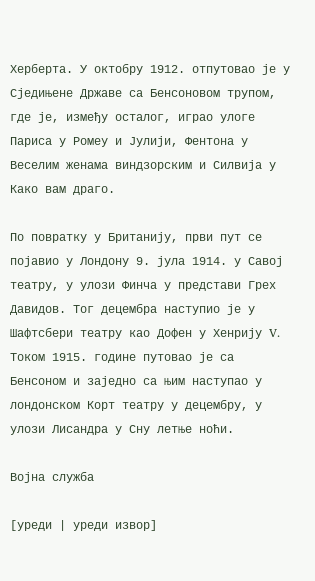Херберта. У октобру 1912. отпутовао је у Сједињене Државе са Бенсоновом трупом, где је, између осталог, играо улоге Париса у Ромеу и Јулији, Фентона у Веселим женама виндзорским и Силвија у Како вам драго.

По повратку у Британију, први пут се појавио у Лондону 9. јула 1914. у Савој театру, у улози Финча у представи Грех Давидов. Тог децембра наступио је у Шафтсбери театру као Дофен у Хенрију V. Током 1915. године путовао је са Бенсоном и заједно са њим наступао у лондонском Корт театру у децембру, у улози Лисандра у Сну летње ноћи.

Војна служба

[уреди | уреди извор]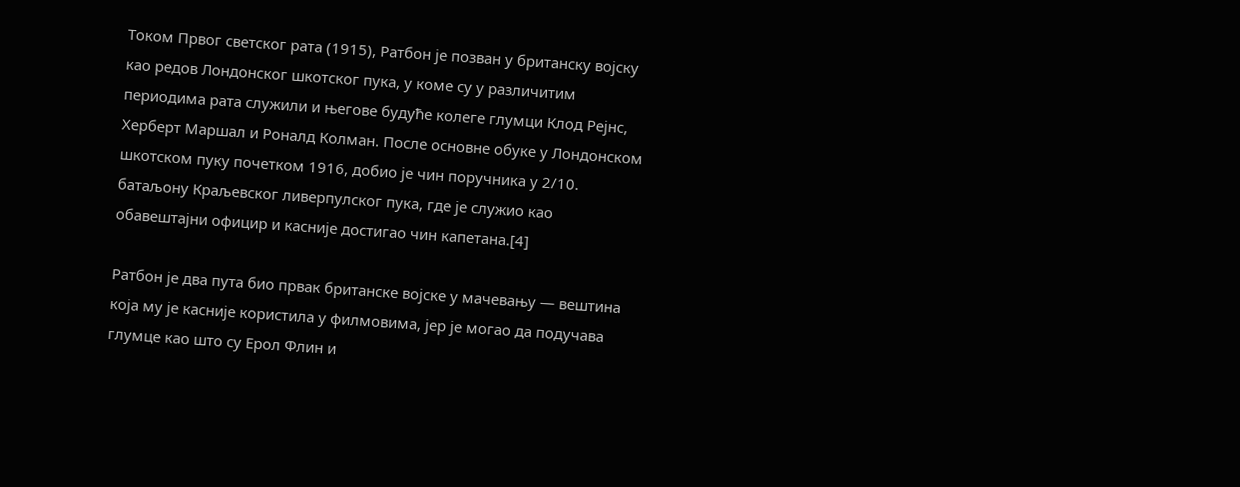Током Првог светског рата (1915), Ратбон је позван у британску војску као редов Лондонског шкотског пука, у коме су у различитим периодима рата служили и његове будуће колеге глумци Клод Рејнс, Херберт Маршал и Роналд Колман. После основне обуке у Лондонском шкотском пуку почетком 1916, добио је чин поручника у 2/10. батаљону Краљевског ливерпулског пука, где је служио као обавештајни официр и касније достигао чин капетана.[4]

Ратбон је два пута био првак британске војске у мачевању — вештина која му је касније користила у филмовима, јер је могао да подучава глумце као што су Ерол Флин и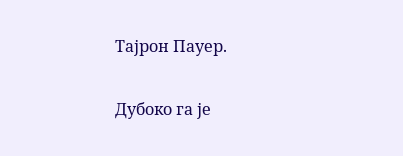Тајрон Пауер.

Дубоко га је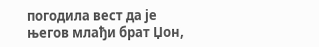погодила вест да је његов млађи брат Џон,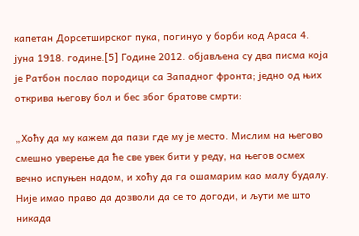капетан Дорсетширског пука, погинуо у борби код Араса 4. јуна 1918. године.[5] Године 2012. објављена су два писма која је Ратбон послао породици са Западног фронта; једно од њих открива његову бол и бес због братове смрти:

„Хоћу да му кажем да пази где му је место. Мислим на његово смешно уверење да ће све увек бити у реду, на његов осмех вечно испуњен надом, и хоћу да га ошамарим као малу будалу. Није имао право да дозволи да се то догоди, и љути ме што никада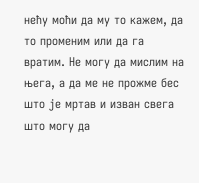нећу моћи да му то кажем, да то променим или да га вратим. Не могу да мислим на њега, а да ме не прожме бес што је мртав и изван свега што могу да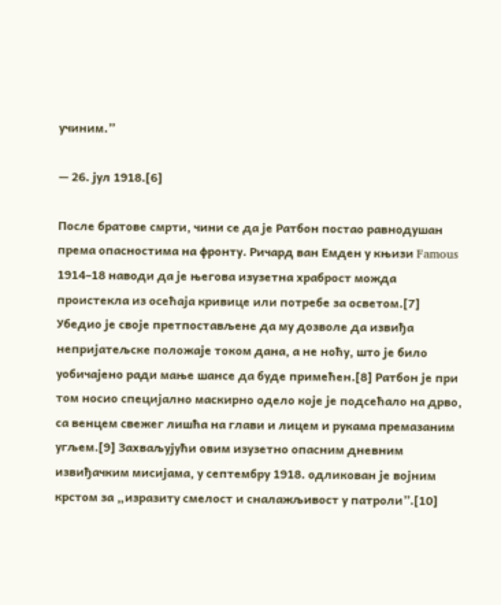учиним.”

— 26. јул 1918.[6]

После братове смрти, чини се да је Ратбон постао равнодушан према опасностима на фронту. Ричард ван Емден у књизи Famous 1914–18 наводи да је његова изузетна храброст можда проистекла из осећаја кривице или потребе за осветом.[7] Убедио је своје претпостављене да му дозволе да извиђа непријатељске положаје током дана, а не ноћу, што је било уобичајено ради мање шансе да буде примећен.[8] Ратбон је при том носио специјално маскирно одело које је подсећало на дрво, са венцем свежег лишћа на глави и лицем и рукама премазаним угљем.[9] Захваљујући овим изузетно опасним дневним извиђачким мисијама, у септембру 1918. одликован је војним крстом за „изразиту смелост и сналажљивост у патроли”.[10]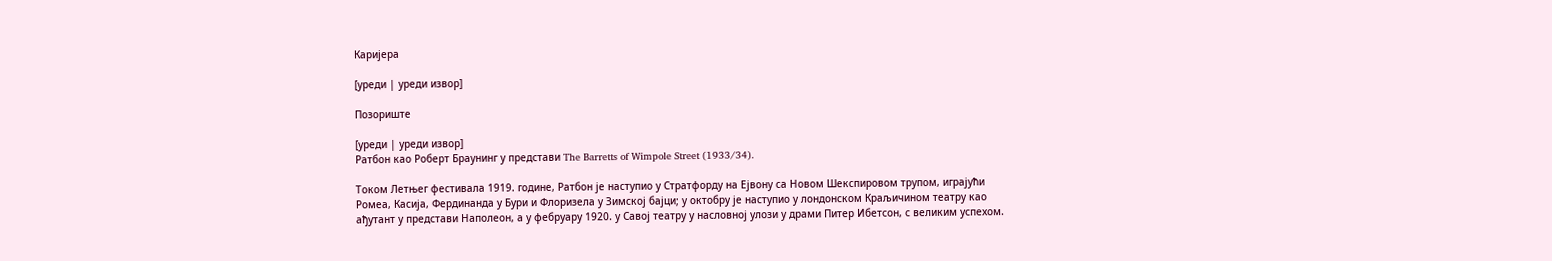Каријера

[уреди | уреди извор]

Позориште

[уреди | уреди извор]
Ратбон као Роберт Браунинг у представи The Barretts of Wimpole Street (1933/34).

Током Летњег фестивала 1919. године, Ратбон је наступио у Стратфорду на Ејвону са Новом Шекспировом трупом, играјући Ромеа, Касија, Фердинанда у Бури и Флоризела у Зимској бајци; у октобру је наступио у лондонском Краљичином театру као ађутант у представи Наполеон, а у фебруару 1920. у Савој театру у насловној улози у драми Питер Ибетсон, с великим успехом.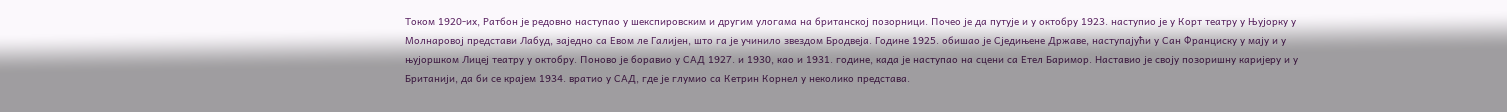Током 1920-их, Ратбон је редовно наступао у шекспировским и другим улогама на британској позорници. Почео је да путује и у октобру 1923. наступио је у Корт театру у Њујорку у Молнаровој представи Лабуд, заједно са Евом ле Галијен, што га је учинило звездом Бродвеја. Године 1925. обишао је Сједињене Државе, наступајући у Сан Франциску у мају и у њујоршком Лицеј театру у октобру. Поново је боравио у САД 1927. и 1930, као и 1931. године, када је наступао на сцени са Етел Баримор. Наставио је своју позоришну каријеру и у Британији, да би се крајем 1934. вратио у САД, где је глумио са Кетрин Корнел у неколико представа.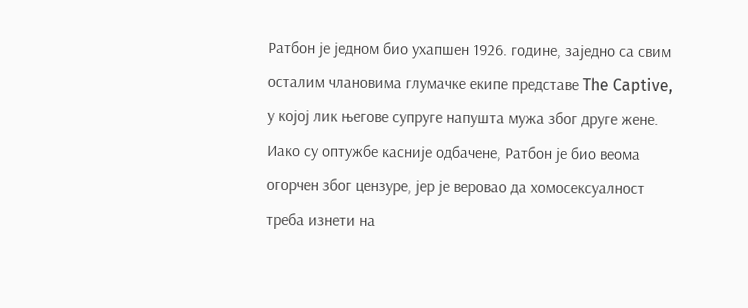Ратбон је једном био ухапшен 1926. године, заједно са свим осталим члановима глумачке екипе представе The Captive, у којој лик његове супруге напушта мужа због друге жене. Иако су оптужбе касније одбачене, Ратбон је био веома огорчен због цензуре, јер је веровао да хомосексуалност треба изнети на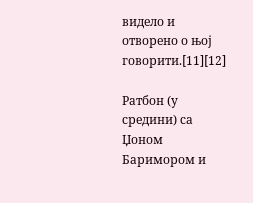видело и отворено о њој говорити.[11][12]

Ратбон (у средини) са Џоном Баримором и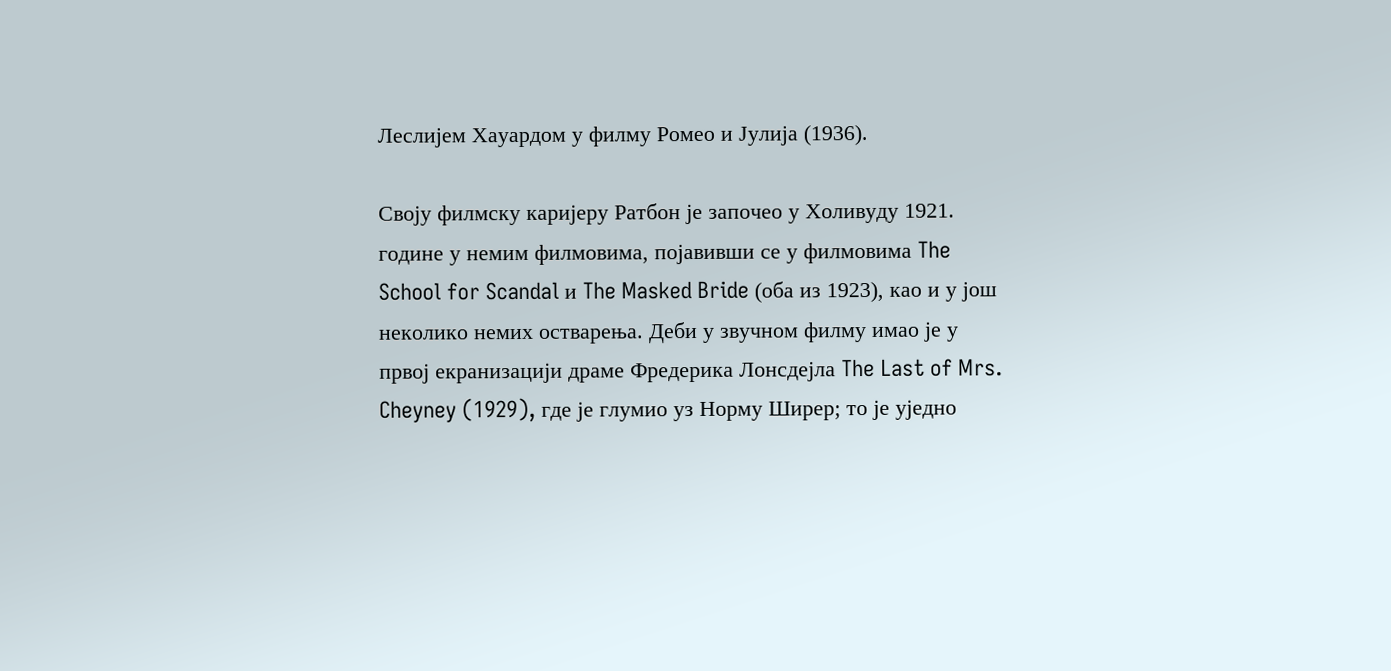Леслијем Хауардом у филму Ромео и Јулија (1936).

Своју филмску каријеру Ратбон је започео у Холивуду 1921. године у немим филмовима, појавивши се у филмовима The School for Scandal и The Masked Bride (оба из 1923), као и у још неколико немих остварења. Деби у звучном филму имао је у првој екранизацији драме Фредерика Лонсдејла The Last of Mrs. Cheyney (1929), где је глумио уз Норму Ширер; то је уједно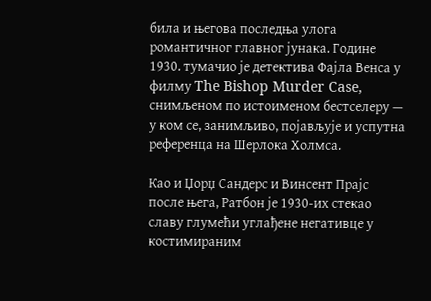била и његова последња улога романтичног главног јунака. Године 1930. тумачио је детектива Фајла Венса у филму The Bishop Murder Case, снимљеном по истоименом бестселеру — у ком се, занимљиво, појављује и успутна референца на Шерлока Холмса.

Као и Џорџ Сандерс и Винсент Прајс после њега, Ратбон је 1930-их стекао славу глумећи углађене негативце у костимираним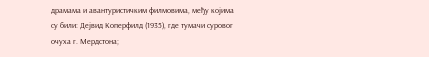драмама и авантуристичким филмовима, међу којима су били: Дејвид Коперфилд (1935), где тумачи суровог очуха г. Мердстона;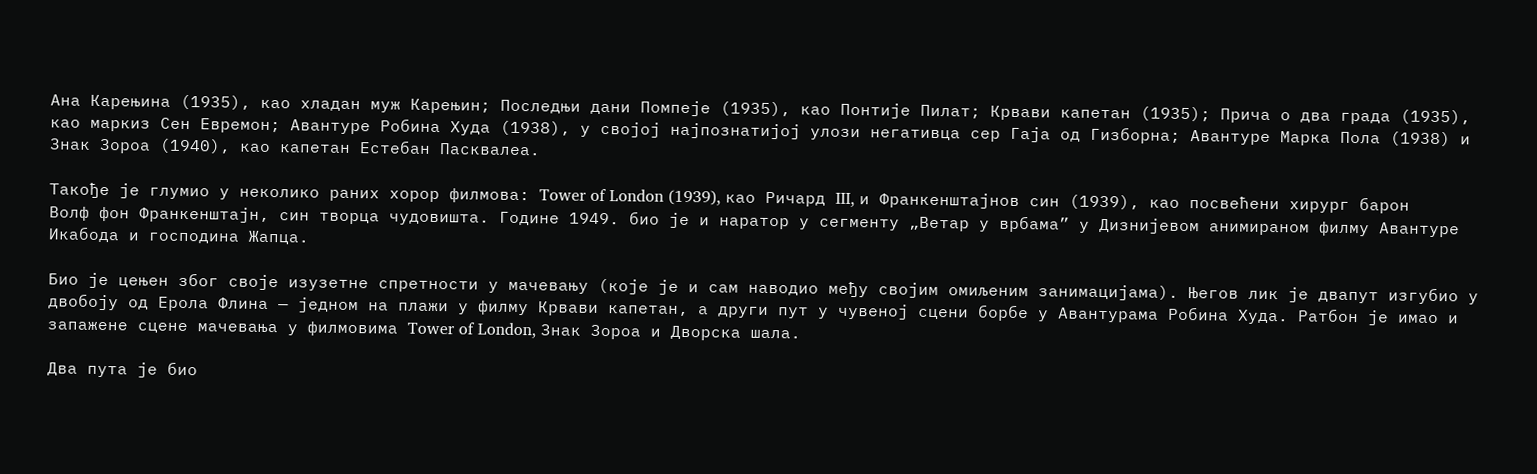Ана Карењина (1935), као хладан муж Карењин; Последњи дани Помпеје (1935), као Понтије Пилат; Крвави капетан (1935); Прича о два града (1935), као маркиз Сен Евремон; Авантуре Робина Худа (1938), у својој најпознатијој улози негативца сер Гаја од Гизборна; Авантуре Марка Пола (1938) и Знак Зороа (1940), као капетан Естебан Пасквалеа.

Такође је глумио у неколико раних хорор филмова: Tower of London (1939), као Ричард III, и Франкенштајнов син (1939), као посвећени хирург барон Волф фон Франкенштајн, син творца чудовишта. Године 1949. био је и наратор у сегменту „Ветар у врбама” у Дизнијевом анимираном филму Авантуре Икабода и господина Жапца.

Био је цењен због своје изузетне спретности у мачевању (које је и сам наводио међу својим омиљеним занимацијама). Његов лик је двапут изгубио у двобоју од Ерола Флина — једном на плажи у филму Крвави капетан, а други пут у чувеној сцени борбе у Авантурама Робина Худа. Ратбон је имао и запажене сцене мачевања у филмовима Tower of London, Знак Зороа и Дворска шала.

Два пута је био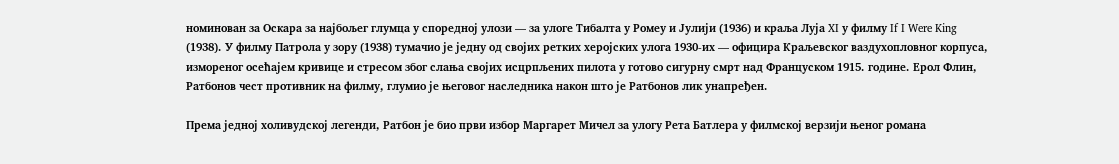номинован за Оскара за најбољег глумца у споредној улози — за улоге Тибалта у Ромеу и Јулији (1936) и краља Луја XI у филму If I Were King (1938). У филму Патрола у зору (1938) тумачио је једну од својих ретких херојских улога 1930-их — официра Краљевског ваздухопловног корпуса, измореног осећајем кривице и стресом због слања својих исцрпљених пилота у готово сигурну смрт над Француском 1915. године. Ерол Флин, Ратбонов чест противник на филму, глумио је његовог наследника након што је Ратбонов лик унапређен.

Према једној холивудској легенди, Ратбон је био први избор Маргарет Мичел за улогу Рета Батлера у филмској верзији њеног романа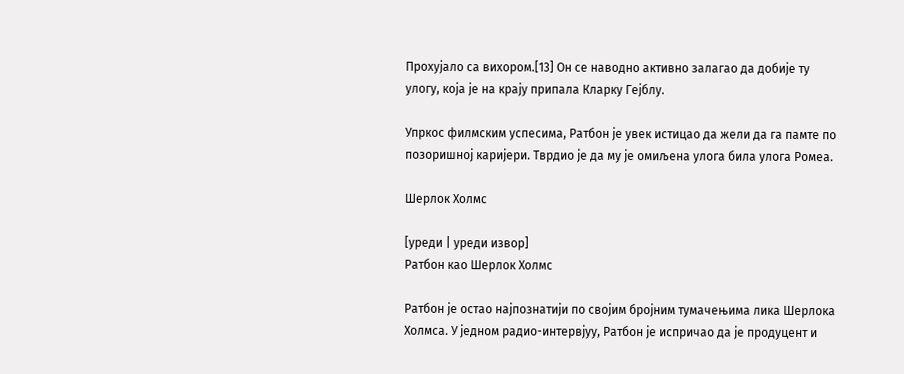Прохујало са вихором.[13] Он се наводно активно залагао да добије ту улогу, која је на крају припала Кларку Гејблу.

Упркос филмским успесима, Ратбон је увек истицaо да жели да га памте по позоришној каријери. Тврдио је да му је омиљена улога била улога Ромеа.

Шерлок Холмс

[уреди | уреди извор]
Ратбон као Шерлок Холмс

Ратбон је остао најпознатији по својим бројним тумачењима лика Шерлока Холмса. У једном радио-интервјуу, Ратбон је испричао да је продуцент и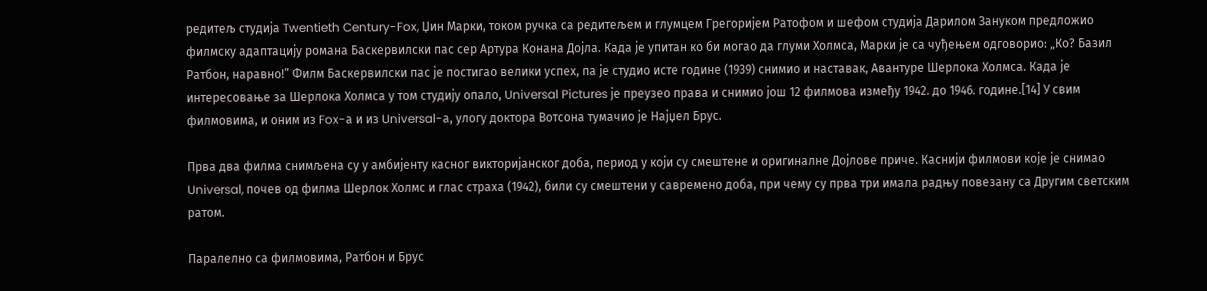редитељ студија Twentieth Century-Fox, Џин Марки, током ручка са редитељем и глумцем Грегоријем Ратофом и шефом студија Дарилом Зануком предложио филмску адаптацију романа Баскервилски пас сер Артура Конана Дојла. Када је упитан ко би могао да глуми Холмса, Марки је са чуђењем одговорио: „Ко? Базил Ратбон, наравно!” Филм Баскервилски пас је постигао велики успех, па је студио исте године (1939) снимио и наставак, Авантуре Шерлока Холмса. Када је интересовање за Шерлока Холмса у том студију опало, Universal Pictures је преузео права и снимио још 12 филмова између 1942. до 1946. године.[14] У свим филмовима, и оним из Fox-а и из Universal-а, улогу доктора Вотсона тумачио је Најџел Брус.

Прва два филма снимљена су у амбијенту касног викторијанског доба, период у који су смештене и оригиналне Дојлове приче. Каснији филмови које је снимао Universal, почев од филма Шерлок Холмс и глас страха (1942), били су смештени у савремено доба, при чему су прва три имала радњу повезану са Другим светским ратом.

Паралелно са филмовима, Ратбон и Брус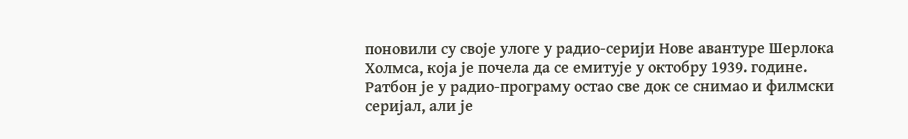поновили су своје улоге у радио-серији Нове авантуре Шерлока Холмса, која је почела да се емитује у октобру 1939. године. Ратбон је у радио-програму остао све док се снимао и филмски серијал, али је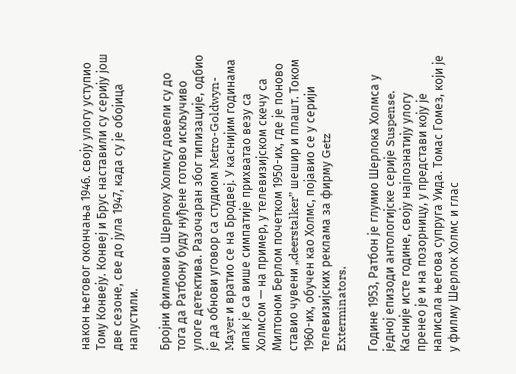након његовог окончања 1946. своју улогу уступио Тому Конвеју. Конвеј и Брус наставили су серију још две сезоне, све до јула 1947, када су је обојица напустили.

Бројни филмови о Шерлоку Холмсу довели су до тога да Ратбону буду нуђене готово искључиво улоге детектива. Разочаран због типизације, одбио је да обнови уговор са студиом Metro-Goldwyn-Mayer и вратио се на Бродвеј. У каснијим годинама ипак је са више симпатије прихватао везу са Холмсом — на пример, у телевизијском скечу са Милтоном Берлом почетком 1950-их, где је поново ставио чувени „deerstalker” шешир и плашт. Током 1960-их, обучен као Холмс, појавио се у серији телевизијских реклама за фирму Getz Exterminators.

Године 1953, Ратбон је глумио Шерлока Холмса у једној епизоди антологијске серије Suspense. Касније исте године, своју најпознатију улогу пренео је и на позорницу, у представи коју је написала његова супруга Уида. Томас Гомез, који је у филму Шерлок Холмс и глас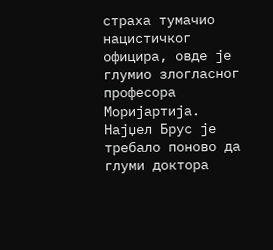страха тумачио нацистичког официра, овде је глумио злогласног професора Моријартија. Најџел Брус је требало поново да глуми доктора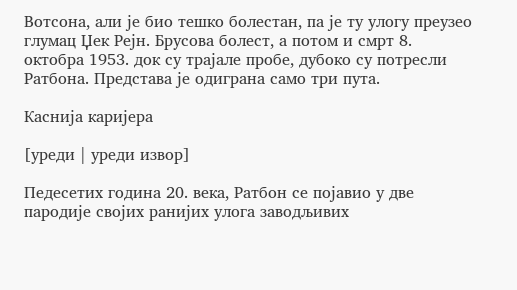Вотсона, али је био тешко болестан, па је ту улогу преузео глумац Џек Рејн. Брусова болест, а потом и смрт 8. октобра 1953. док су трајале пробе, дубоко су потресли Ратбона. Представа је одиграна само три пута.

Каснија каријера

[уреди | уреди извор]

Педесетих година 20. века, Ратбон се појавио у две пародије својих ранијих улога заводљивих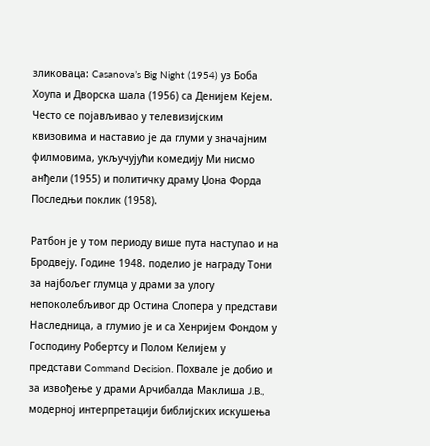зликоваца: Casanova’s Big Night (1954) уз Боба Хоупа и Дворска шала (1956) са Денијем Кејем. Често се појављивао у телевизијским квизовима и наставио је да глуми у значајним филмовима, укључујући комедију Ми нисмо анђели (1955) и политичку драму Џона Форда Последњи поклик (1958).

Ратбон је у том периоду више пута наступао и на Бродвеју. Године 1948. поделио је награду Тони за најбољег глумца у драми за улогу непоколебљивог др Остина Слопера у представи Наследница, а глумио је и са Хенријем Фондом у Господину Робертсу и Полом Келијем у представи Command Decision. Похвале је добио и за извођење у драми Арчибалда Маклиша J.B., модерној интерпретацији библијских искушења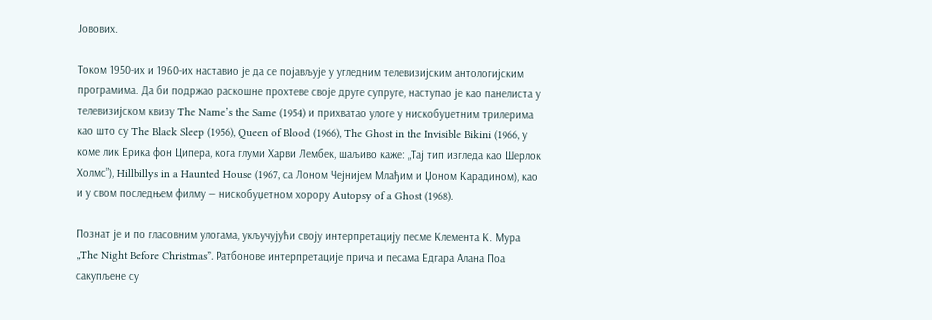Јовових.

Током 1950-их и 1960-их наставио је да се појављује у угледним телевизијским антологијским програмима. Да би подржао раскошне прохтеве своје друге супруге, наступао је као панелиста у телевизијском квизу The Name’s the Same (1954) и прихватао улоге у нискобуџетним трилерима као што су The Black Sleep (1956), Queen of Blood (1966), The Ghost in the Invisible Bikini (1966, у коме лик Ерика фон Ципера, кога глуми Харви Лембек, шаљиво каже: „Тај тип изгледа као Шерлок Холмс”), Hillbillys in a Haunted House (1967, са Лоном Чејнијем Млађим и Џоном Карадином), као и у свом последњем филму — нискобуџетном хорору Autopsy of a Ghost (1968).

Познат је и по гласовним улогама, укључујући своју интерпретацију песме Клемента К. Мура „The Night Before Christmas”. Ратбонове интерпретације прича и песама Едгара Алана Поа сакупљене су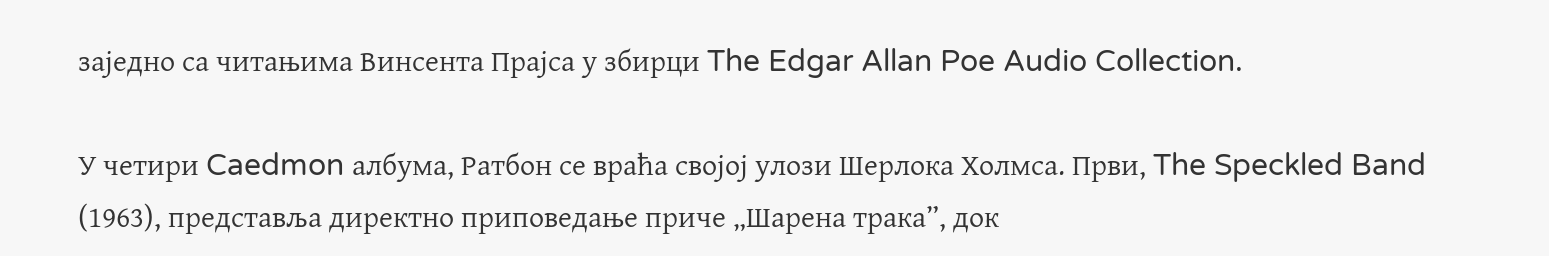заједно са читањима Винсента Прајса у збирци The Edgar Allan Poe Audio Collection.

У четири Caedmon албума, Ратбон се враћа својој улози Шерлока Холмса. Први, The Speckled Band (1963), представља директно приповедање приче „Шарена трака”, док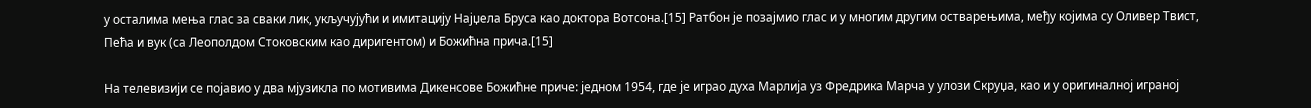у осталима мења глас за сваки лик, укључујући и имитацију Најџела Бруса као доктора Вотсона.[15] Ратбон је позајмио глас и у многим другим остварењима, међу којима су Оливер Твист, Пећа и вук (са Леополдом Стоковским као диригентом) и Божићна прича.[15]

На телевизији се појавио у два мјузиклa по мотивима Дикенсове Божићне приче: једном 1954, где је играо духа Марлија уз Фредрика Марча у улози Скруџа, као и у оригиналној играној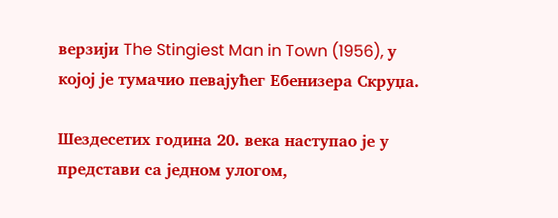верзији The Stingiest Man in Town (1956), у којој је тумачио певајућег Ебенизера Скруџа.

Шездесетих година 20. века наступао је у представи са једном улогом,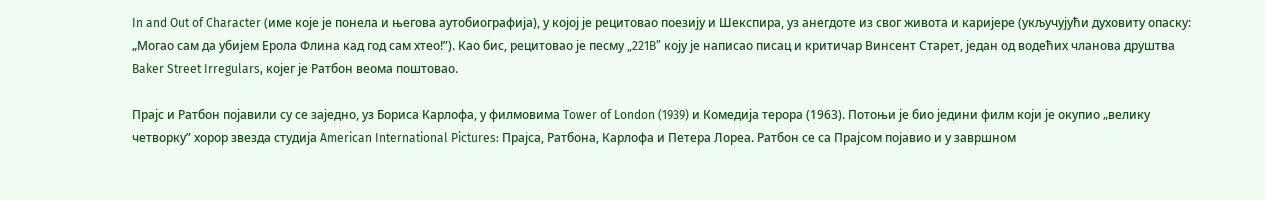In and Out of Character (име које је понела и његова аутобиографија), у којој је рецитовао поезију и Шекспира, уз анегдоте из свог живота и каријере (укључујући духовиту опаску: „Могао сам да убијем Ерола Флина кад год сам хтео!”). Као бис, рецитовао је песму „221B” коју је написао писац и критичар Винсент Старет, један од водећих чланова друштва Baker Street Irregulars, којег је Ратбон веома поштовао.

Прајс и Ратбон појавили су се заједно, уз Бориса Карлофа, у филмовима Tower of London (1939) и Комедија терора (1963). Потоњи је био једини филм који је окупио „велику четворку” хорор звезда студија American International Pictures: Прајса, Ратбона, Карлофа и Петера Лореа. Ратбон се са Прајсом појавио и у завршном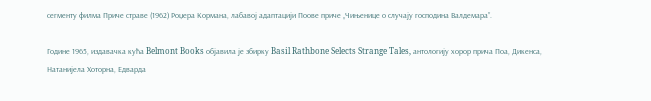сегменту филма Приче страве (1962) Роџера Кормана, лабавој адаптацији Поове приче „Чињенице о случају господина Валдемара”.

Године 1965, издавачка кућа Belmont Books објавила је збирку Basil Rathbone Selects Strange Tales, антологију хорор прича Поа, Дикенса, Натанијела Хоторна, Едварда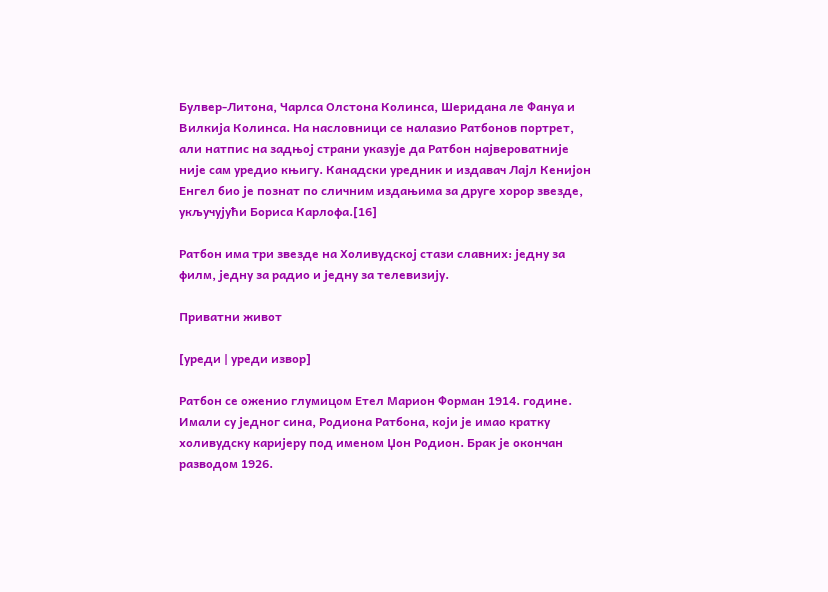Булвер-Литона, Чарлса Олстона Колинса, Шеридана ле Фануа и Вилкија Колинса. На насловници се налазио Ратбонов портрет, али натпис на задњој страни указује да Ратбон највероватније није сам уредио књигу. Канадски уредник и издавач Лајл Кенијон Енгел био је познат по сличним издањима за друге хорор звезде, укључујући Бориса Карлофа.[16]

Ратбон има три звезде на Холивудској стази славних: једну за филм, једну за радио и једну за телевизију.

Приватни живот

[уреди | уреди извор]

Ратбон се оженио глумицом Етел Марион Форман 1914. године. Имали су једног сина, Родиона Ратбона, који је имао кратку холивудску каријеру под именом Џон Родион. Брак је окончан разводом 1926.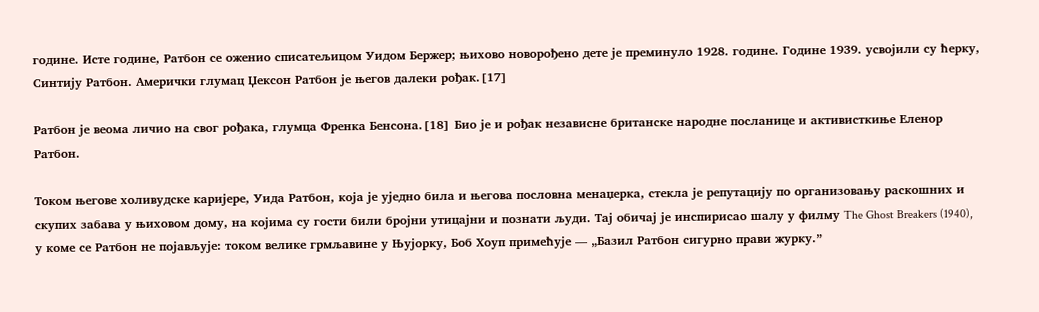године. Исте године, Ратбон се оженио списатељицом Уидом Бержер; њихово новорођено дете је преминуло 1928. године. Године 1939. усвојили су ћерку, Синтију Ратбон. Амерички глумац Џексон Ратбон је његов далеки рођак.[17]

Ратбон је веома личио на свог рођака, глумца Френка Бенсона.[18] Био је и рођак независне британске народне посланице и активисткиње Еленор Ратбон.

Током његове холивудске каријере, Уида Ратбон, која је уједно била и његова пословна менаџерка, стекла је репутацију по организовању раскошних и скупих забава у њиховом дому, на којима су гости били бројни утицајни и познати људи. Тај обичај је инспирисао шалу у филму The Ghost Breakers (1940), у коме се Ратбон не појављује: током велике грмљавине у Њујорку, Боб Хоуп примећује — „Базил Ратбон сигурно прави журку.”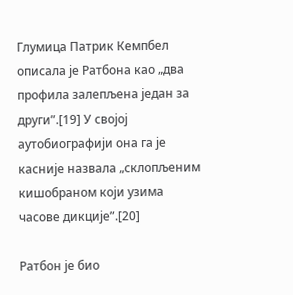Глумица Патрик Кемпбел описала је Ратбона као „два профила залепљена један за други”.[19] У својој аутобиографији она га је касније назвала „склопљеним кишобраном који узима часове дикције”.[20]

Ратбон је био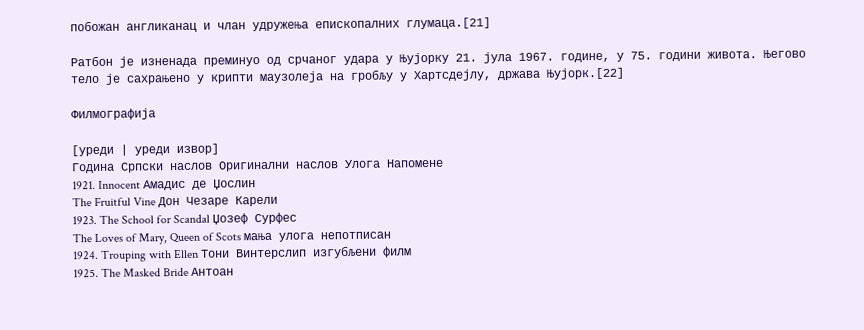побожан англиканац и члан удружења епископалних глумаца.[21]

Ратбон је изненада преминуо од срчаног удара у Њујорку 21. јула 1967. године, у 75. години живота. Његово тело је сахрањено у крипти маузолеја на гробљу у Хартсдејлу, држава Њујорк.[22]

Филмографија

[уреди | уреди извор]
Година Српски наслов Оригинални наслов Улога Напомене
1921. Innocent Амадис де Џослин
The Fruitful Vine Дон Чезаре Карели
1923. The School for Scandal Џозеф Сурфес
The Loves of Mary, Queen of Scots мања улога непотписан
1924. Trouping with Ellen Тони Винтерслип изгубљени филм
1925. The Masked Bride Антоан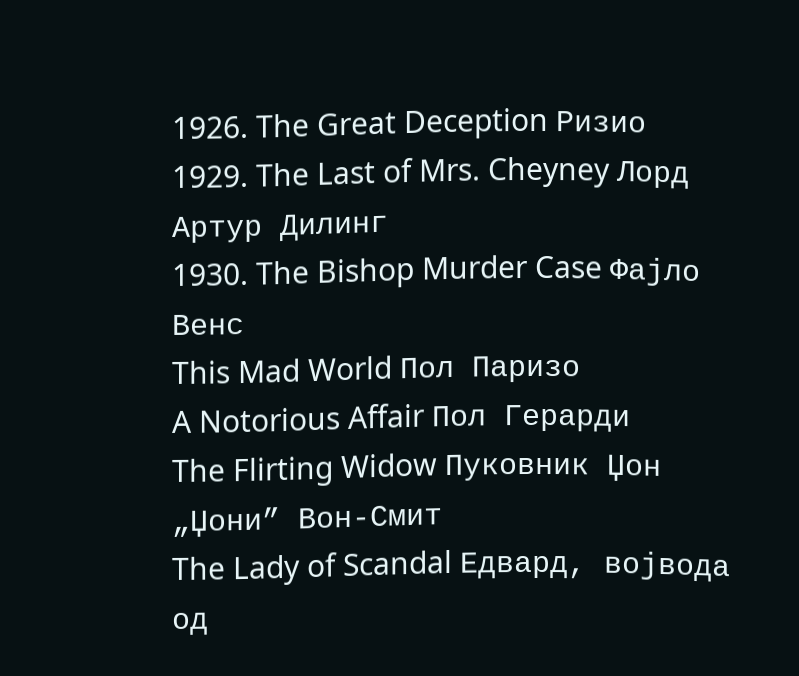1926. The Great Deception Ризио
1929. The Last of Mrs. Cheyney Лорд Артур Дилинг
1930. The Bishop Murder Case Фајло Венс
This Mad World Пол Паризо
A Notorious Affair Пол Герарди
The Flirting Widow Пуковник Џон „Џони” Вон-Смит
The Lady of Scandal Едвард, војвода од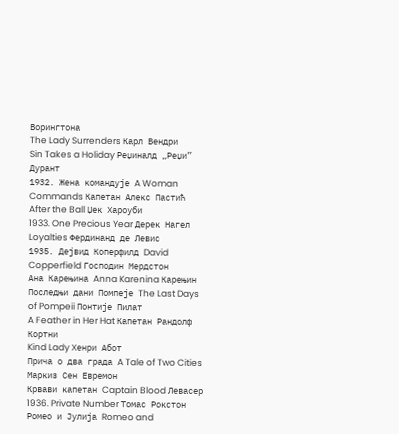Ворингтона
The Lady Surrenders Карл Вендри
Sin Takes a Holiday Реџиналд „Реџи” Дурант
1932. Жена командује A Woman Commands Капетан Алекс Пастић
After the Ball Џек Хароуби
1933. One Precious Year Дерек Нагел
Loyalties Фердинанд де Левис
1935. Дејвид Коперфилд David Copperfield Господин Мердстон
Ана Карењина Anna Karenina Карењин
Последњи дани Помпеје The Last Days of Pompeii Понтије Пилат
A Feather in Her Hat Капетан Рандолф Кортни
Kind Lady Хенри Абот
Прича о два града A Tale of Two Cities Маркиз Сен Евремон
Крвави капетан Captain Blood Левасер
1936. Private Number Томас Рокстон
Ромео и Јулија Romeo and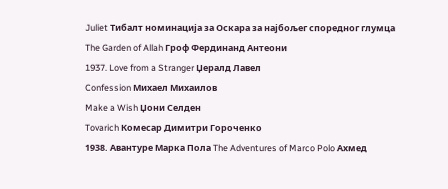Juliet Тибалт номинација за Оскара за најбољег споредног глумца
The Garden of Allah Гроф Фердинанд Антеони
1937. Love from a Stranger Џералд Лавел
Confession Михаел Михаилов
Make a Wish Џони Селден
Tovarich Комесар Димитри Гороченко
1938. Авантуре Марка Пола The Adventures of Marco Polo Ахмед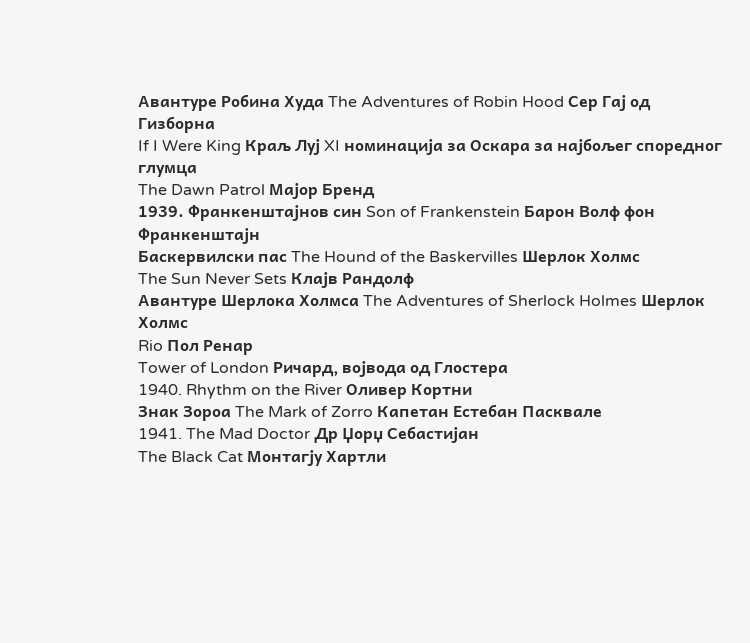Авантуре Робина Худа The Adventures of Robin Hood Сер Гај од Гизборна
If I Were King Краљ Луј XI номинација за Оскара за најбољег споредног глумца
The Dawn Patrol Мајор Бренд
1939. Франкенштајнов син Son of Frankenstein Барон Волф фон Франкенштајн
Баскервилски пас The Hound of the Baskervilles Шерлок Холмс
The Sun Never Sets Клајв Рандолф
Авантуре Шерлока Холмса The Adventures of Sherlock Holmes Шерлок Холмс
Rio Пол Ренар
Tower of London Ричард, војвода од Глостера
1940. Rhythm on the River Оливер Кортни
Знак Зороа The Mark of Zorro Капетан Естебан Пасквале
1941. The Mad Doctor Др Џорџ Себастијан
The Black Cat Монтагју Хартли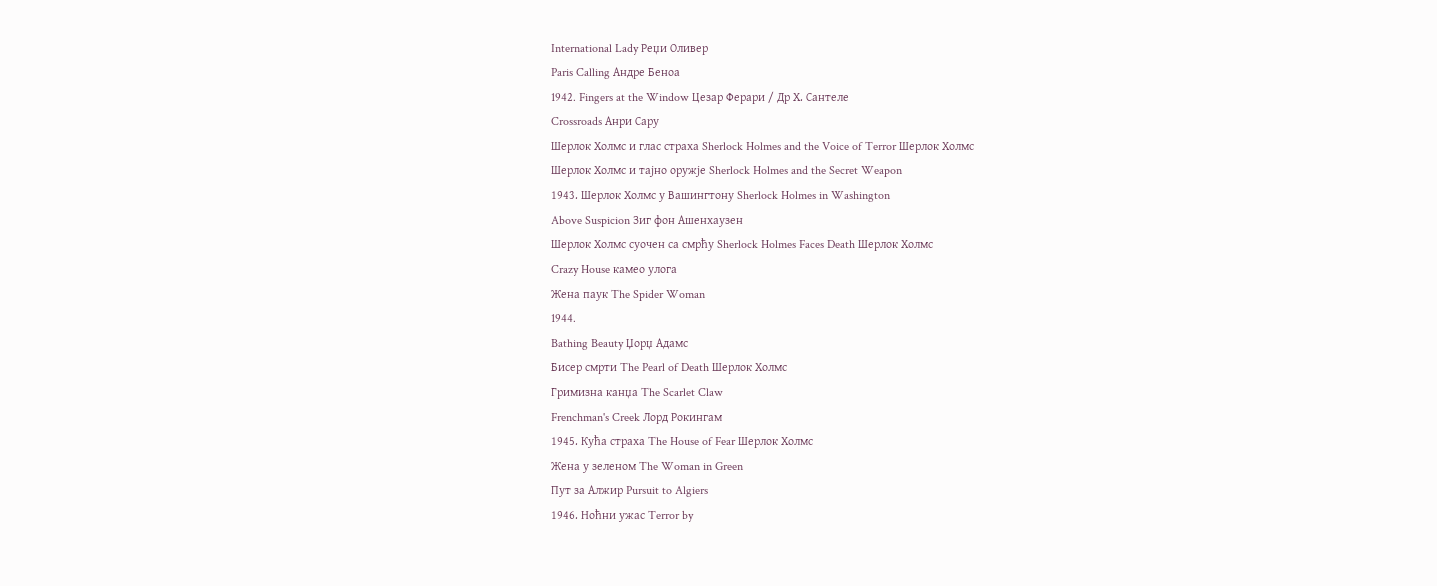International Lady Реџи Оливер
Paris Calling Андре Беноа
1942. Fingers at the Window Цезар Ферари / Др Х. Сантеле
Crossroads Анри Сару
Шерлок Холмс и глас страха Sherlock Holmes and the Voice of Terror Шерлок Холмс
Шерлок Холмс и тајно оружје Sherlock Holmes and the Secret Weapon
1943. Шерлок Холмс у Вашингтону Sherlock Holmes in Washington
Above Suspicion Зиг фон Ашенхаузен
Шерлок Холмс суочен са смрћу Sherlock Holmes Faces Death Шерлок Холмс
Crazy House камео улога
Жена паук The Spider Woman
1944.
Bathing Beauty Џорџ Адамс
Бисер смрти The Pearl of Death Шерлок Холмс
Гримизна канџа The Scarlet Claw
Frenchman's Creek Лорд Рокингам
1945. Кућа страха The House of Fear Шерлок Холмс
Жена у зеленом The Woman in Green
Пут за Алжир Pursuit to Algiers
1946. Ноћни ужас Terror by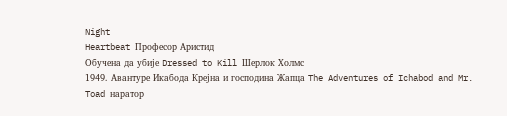Night
Heartbeat Професор Аристид
Обучена да убије Dressed to Kill Шерлок Холмс
1949. Авантуре Икабода Крејна и господина Жапца The Adventures of Ichabod and Mr. Toad наратор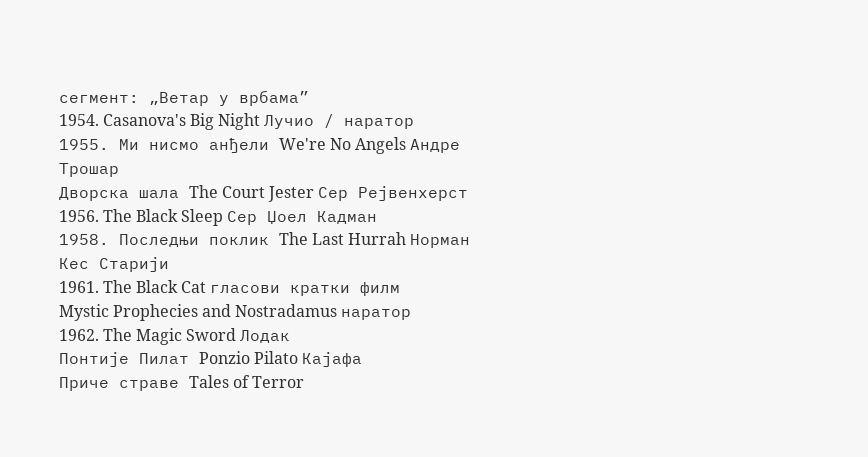сегмент: „Ветар у врбама”
1954. Casanova's Big Night Лучио / наратор
1955. Ми нисмо анђели We're No Angels Андре Трошар
Дворска шала The Court Jester Сер Рејвенхерст
1956. The Black Sleep Сер Џоел Кадман
1958. Последњи поклик The Last Hurrah Норман Кес Старији
1961. The Black Cat гласови кратки филм
Mystic Prophecies and Nostradamus наратор
1962. The Magic Sword Лодак
Понтије Пилат Ponzio Pilato Кајафа
Приче страве Tales of Terror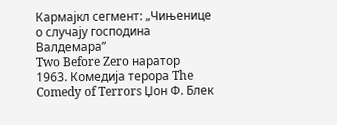Кармајкл сегмент: „Чињенице о случају господина Валдемара”
Two Before Zero наратор
1963. Комедија терора The Comedy of Terrors Џон Ф. Блек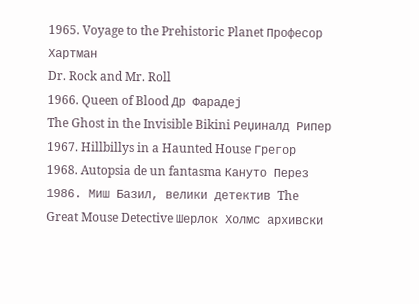1965. Voyage to the Prehistoric Planet Професор Хартман
Dr. Rock and Mr. Roll
1966. Queen of Blood Др Фарадеј
The Ghost in the Invisible Bikini Реџиналд Рипер
1967. Hillbillys in a Haunted House Грегор
1968. Autopsia de un fantasma Кануто Перез
1986. Миш Базил, велики детектив The Great Mouse Detective Шерлок Холмс архивски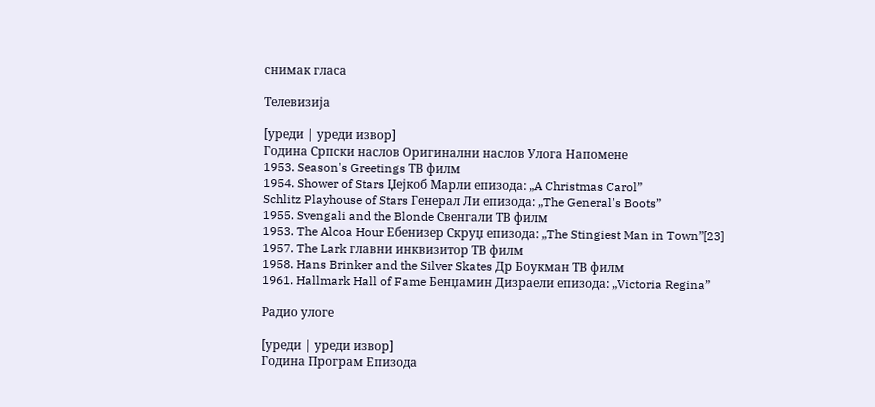снимак гласа

Телевизија

[уреди | уреди извор]
Година Српски наслов Оригинални наслов Улога Напомене
1953. Season's Greetings ТВ филм
1954. Shower of Stars Џејкоб Марли епизода: „A Christmas Carol”
Schlitz Playhouse of Stars Генерал Ли епизода: „The General's Boots”
1955. Svengali and the Blonde Свенгали ТВ филм
1953. The Alcoa Hour Ебенизер Скруџ епизода: „The Stingiest Man in Town”[23]
1957. The Lark главни инквизитор ТВ филм
1958. Hans Brinker and the Silver Skates Др Боукман ТВ филм
1961. Hallmark Hall of Fame Бенџамин Дизраели епизода: „Victoria Regina”

Радио улоге

[уреди | уреди извор]
Година Програм Епизода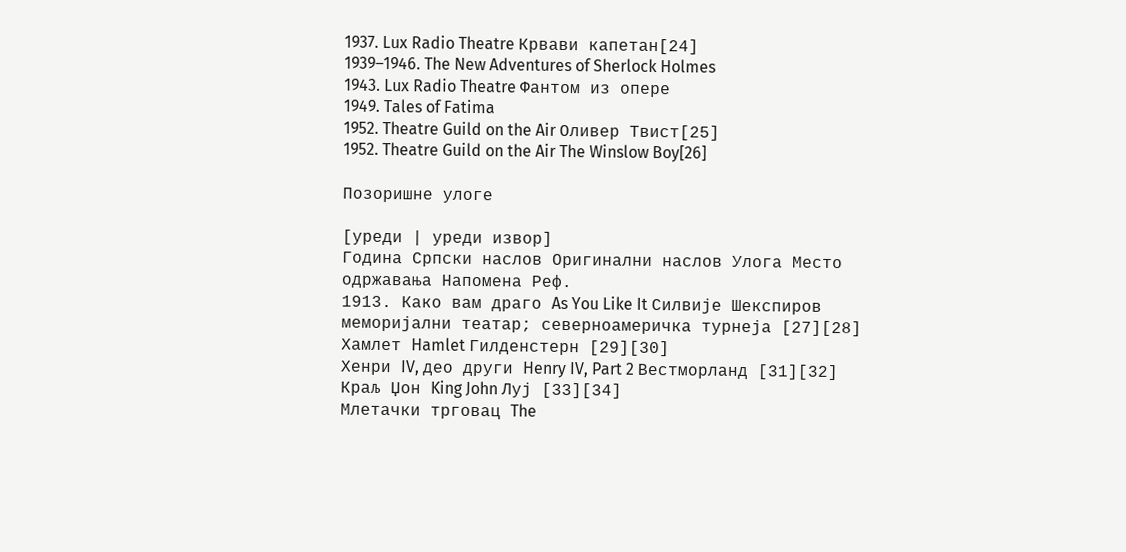1937. Lux Radio Theatre Крвави капетан[24]
1939–1946. The New Adventures of Sherlock Holmes
1943. Lux Radio Theatre Фантом из опере
1949. Tales of Fatima
1952. Theatre Guild on the Air Оливер Твист[25]
1952. Theatre Guild on the Air The Winslow Boy[26]

Позоришне улоге

[уреди | уреди извор]
Година Српски наслов Оригинални наслов Улога Место одржавања Напомена Реф.
1913. Како вам драго As You Like It Силвије Шекспиров меморијални театар; северноамеричка турнеја [27][28]
Хамлет Hamlet Гилденстерн [29][30]
Хенри IV, део други Henry IV, Part 2 Вестморланд [31][32]
Краљ Џон King John Луј [33][34]
Млетачки трговац The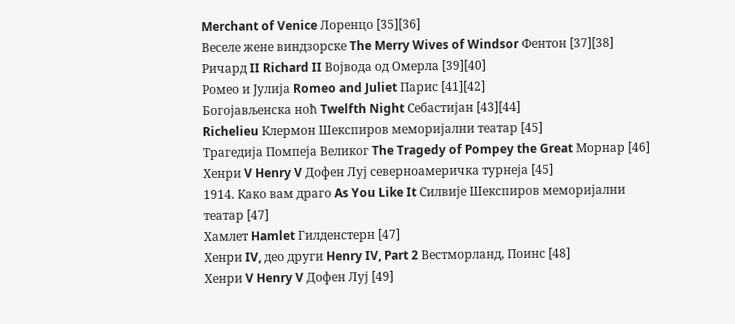Merchant of Venice Лоренцо [35][36]
Веселе жене виндзорске The Merry Wives of Windsor Фентон [37][38]
Ричард II Richard II Војвода од Омерла [39][40]
Ромео и Јулија Romeo and Juliet Парис [41][42]
Богојављенска ноћ Twelfth Night Себастијан [43][44]
Richelieu Клермон Шекспиров меморијални театар [45]
Трагедија Помпеја Великог The Tragedy of Pompey the Great Морнар [46]
Хенри V Henry V Дофен Луј северноамеричка турнеја [45]
1914. Како вам драго As You Like It Силвије Шекспиров меморијални театар [47]
Хамлет Hamlet Гилденстерн [47]
Хенри IV, део други Henry IV, Part 2 Вестморланд, Поинс [48]
Хенри V Henry V Дофен Луј [49]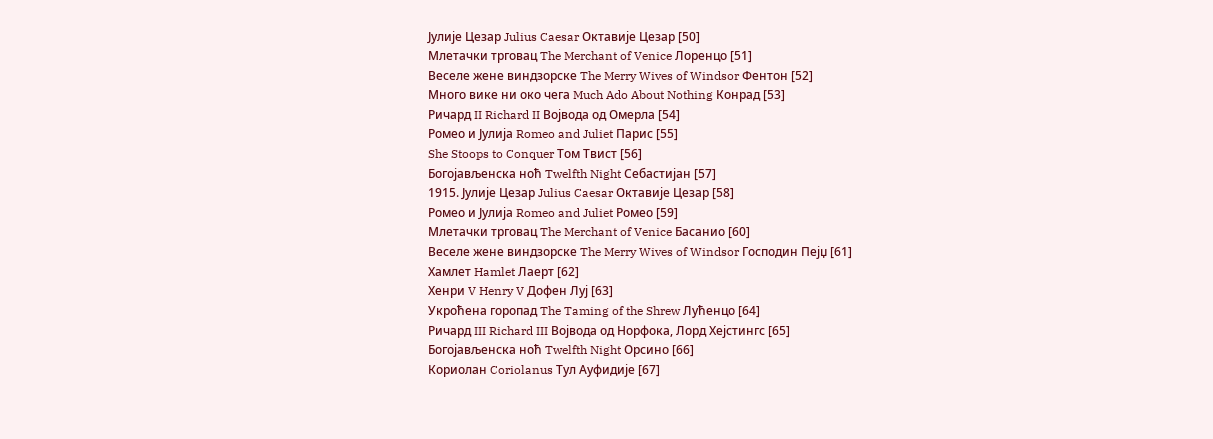Јулије Цезар Julius Caesar Октавије Цезар [50]
Млетачки трговац The Merchant of Venice Лоренцо [51]
Веселе жене виндзорске The Merry Wives of Windsor Фентон [52]
Много вике ни око чега Much Ado About Nothing Конрад [53]
Ричард II Richard II Војвода од Омерла [54]
Ромео и Јулија Romeo and Juliet Парис [55]
She Stoops to Conquer Том Твист [56]
Богојављенска ноћ Twelfth Night Себастијан [57]
1915. Јулије Цезар Julius Caesar Октавије Цезар [58]
Ромео и Јулија Romeo and Juliet Ромео [59]
Млетачки трговац The Merchant of Venice Басанио [60]
Веселе жене виндзорске The Merry Wives of Windsor Господин Пејџ [61]
Хамлет Hamlet Лаерт [62]
Хенри V Henry V Дофен Луј [63]
Укроћена горопад The Taming of the Shrew Лућенцо [64]
Ричард III Richard III Војвода од Норфока, Лорд Хејстингс [65]
Богојављенска ноћ Twelfth Night Орсино [66]
Кориолан Coriolanus Тул Ауфидије [67]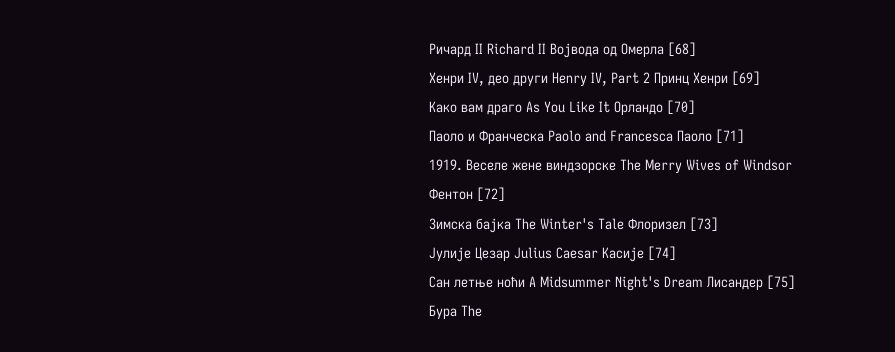Ричард II Richard II Војвода од Омерла [68]
Хенри IV, део други Henry IV, Part 2 Принц Хенри [69]
Како вам драго As You Like It Орландо [70]
Паоло и Франческа Paolo and Francesca Паоло [71]
1919. Веселе жене виндзорске The Merry Wives of Windsor Фентон [72]
Зимска бајка The Winter's Tale Флоризел [73]
Јулије Цезар Julius Caesar Касије [74]
Сан летње ноћи A Midsummer Night's Dream Лисандер [75]
Бура The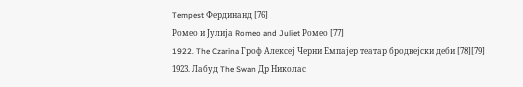Tempest Фердинанд [76]
Ромео и Јулија Romeo and Juliet Ромео [77]
1922. The Czarina Гроф Алексеј Черни Емпајер театар бродвејски деби [78][79]
1923. Лабуд The Swan Др Николас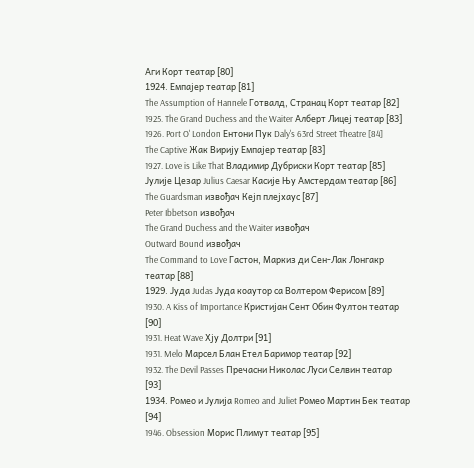Аги Корт театар [80]
1924. Емпајер театар [81]
The Assumption of Hannele Готвалд, Странац Корт театар [82]
1925. The Grand Duchess and the Waiter Алберт Лицеј театар [83]
1926. Port O' London Ентони Пук Daly's 63rd Street Theatre [84]
The Captive Жак Вирију Емпајер театар [83]
1927. Love is Like That Владимир Дубриски Корт театар [85]
Јулије Цезар Julius Caesar Касије Њу Амстердам театар [86]
The Guardsman извођач Кејп плејхаус [87]
Peter Ibbetson извођач
The Grand Duchess and the Waiter извођач
Outward Bound извођач
The Command to Love Гастон, Маркиз ди Сен-Лак Лонгакр театар [88]
1929. Јуда Judas Јуда коаутор са Волтером Ферисом [89]
1930. A Kiss of Importance Кристијан Сент Обин Фултон театар [90]
1931. Heat Wave Хју Долтри [91]
1931. Melo Марсел Блан Етел Баримор театар [92]
1932. The Devil Passes Пречасни Николас Луси Селвин театар [93]
1934. Ромео и Јулија Romeo and Juliet Ромео Мартин Бек театар [94]
1946. Obsession Морис Плимут театар [95]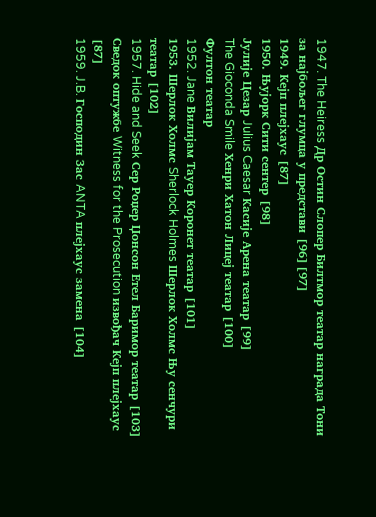1947. The Heiress Др Остин Слопер Билтмор театар награда Тони за најбољег глумца у представи [96][97]
1949. Кејп плејхаус [87]
1950. Њујорк Сити сентер [98]
Јулије Цезар Julius Caesar Касије Арена театар [99]
The Gioconda Smile Хенри Хатон Лицеј театар [100]
Фултон театар
1952. Jane Вилијам Тауер Коронет театар [101]
1953. Шерлок Холмс Sherlock Holmes Шерлок Холмс Њу сенчури театар [102]
1957. Hide and Seek Сер Роџер Џонсон Етел Баримор театар [103]
Сведок оптужбе Witness for the Prosecution извођач Кејп плејхаус [87]
1959. J.B. Господин Зас ANTA плејхаус замена [104]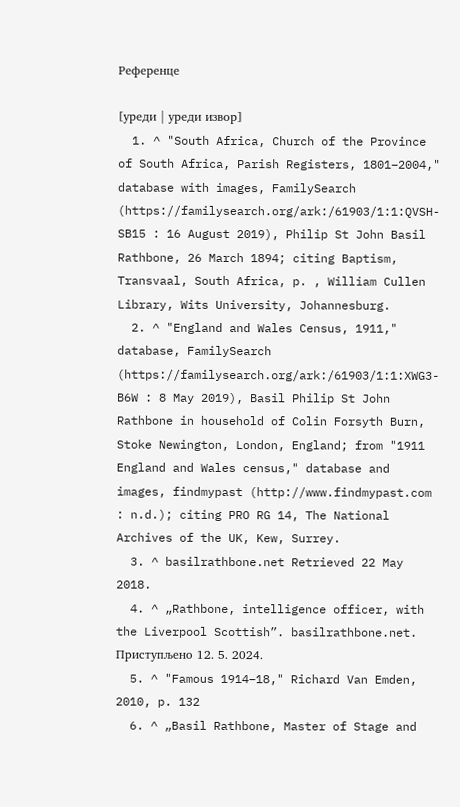Референце

[уреди | уреди извор]
  1. ^ "South Africa, Church of the Province of South Africa, Parish Registers, 1801–2004," database with images, FamilySearch (https://familysearch.org/ark:/61903/1:1:QVSH-SB15 : 16 August 2019), Philip St John Basil Rathbone, 26 March 1894; citing Baptism, Transvaal, South Africa, p. , William Cullen Library, Wits University, Johannesburg.
  2. ^ "England and Wales Census, 1911," database, FamilySearch (https://familysearch.org/ark:/61903/1:1:XWG3-B6W : 8 May 2019), Basil Philip St John Rathbone in household of Colin Forsyth Burn, Stoke Newington, London, England; from "1911 England and Wales census," database and images, findmypast (http://www.findmypast.com : n.d.); citing PRO RG 14, The National Archives of the UK, Kew, Surrey.
  3. ^ basilrathbone.net Retrieved 22 May 2018.
  4. ^ „Rathbone, intelligence officer, with the Liverpool Scottish”. basilrathbone.net. Приступљено 12. 5. 2024.
  5. ^ "Famous 1914–18," Richard Van Emden, 2010, p. 132
  6. ^ „Basil Rathbone, Master of Stage and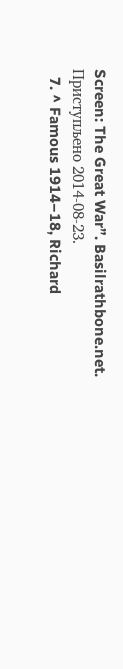Screen: The Great War”. Basilrathbone.net. Приступљено 2014-08-23.
  7. ^ Famous 1914–18, Richard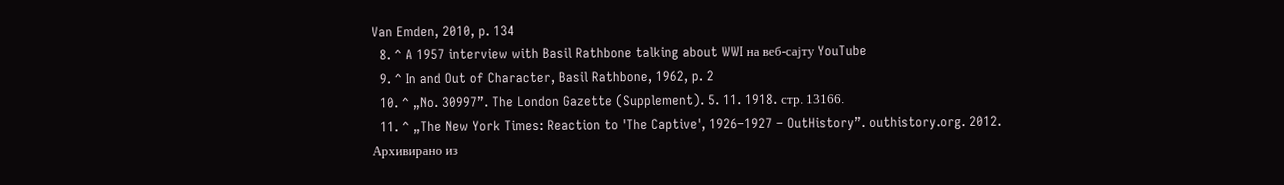Van Emden, 2010, p. 134
  8. ^ A 1957 interview with Basil Rathbone talking about WWI на веб-сајту YouTube
  9. ^ In and Out of Character, Basil Rathbone, 1962, p. 2
  10. ^ „No. 30997”. The London Gazette (Supplement). 5. 11. 1918. стр. 13166.
  11. ^ „The New York Times: Reaction to 'The Captive', 1926–1927 – OutHistory”. outhistory.org. 2012. Архивирано из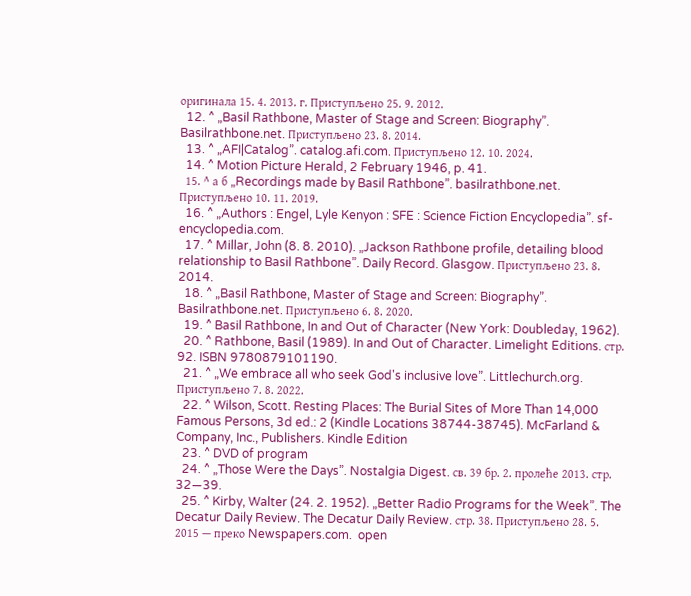оригинала 15. 4. 2013. г. Приступљено 25. 9. 2012.
  12. ^ „Basil Rathbone, Master of Stage and Screen: Biography”. Basilrathbone.net. Приступљено 23. 8. 2014.
  13. ^ „AFI|Catalog”. catalog.afi.com. Приступљено 12. 10. 2024.
  14. ^ Motion Picture Herald, 2 February 1946, p. 41.
  15. ^ а б „Recordings made by Basil Rathbone”. basilrathbone.net. Приступљено 10. 11. 2019.
  16. ^ „Authors : Engel, Lyle Kenyon : SFE : Science Fiction Encyclopedia”. sf-encyclopedia.com.
  17. ^ Millar, John (8. 8. 2010). „Jackson Rathbone profile, detailing blood relationship to Basil Rathbone”. Daily Record. Glasgow. Приступљено 23. 8. 2014.
  18. ^ „Basil Rathbone, Master of Stage and Screen: Biography”. Basilrathbone.net. Приступљено 6. 8. 2020.
  19. ^ Basil Rathbone, In and Out of Character (New York: Doubleday, 1962).
  20. ^ Rathbone, Basil (1989). In and Out of Character. Limelight Editions. стр. 92. ISBN 9780879101190.
  21. ^ „We embrace all who seek God's inclusive love”. Littlechurch.org. Приступљено 7. 8. 2022.
  22. ^ Wilson, Scott. Resting Places: The Burial Sites of More Than 14,000 Famous Persons, 3d ed.: 2 (Kindle Locations 38744-38745). McFarland & Company, Inc., Publishers. Kindle Edition
  23. ^ DVD of program
  24. ^ „Those Were the Days”. Nostalgia Digest. св. 39 бр. 2. пролеће 2013. стр. 32—39.
  25. ^ Kirby, Walter (24. 2. 1952). „Better Radio Programs for the Week”. The Decatur Daily Review. The Decatur Daily Review. стр. 38. Приступљено 28. 5. 2015 — преко Newspapers.com.  open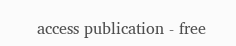access publication - free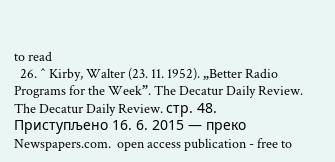to read
  26. ^ Kirby, Walter (23. 11. 1952). „Better Radio Programs for the Week”. The Decatur Daily Review. The Decatur Daily Review. стр. 48. Приступљено 16. 6. 2015 — преко Newspapers.com.  open access publication - free to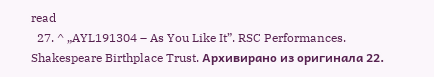read
  27. ^ „AYL191304 – As You Like It”. RSC Performances. Shakespeare Birthplace Trust. Архивирано из оригинала 22.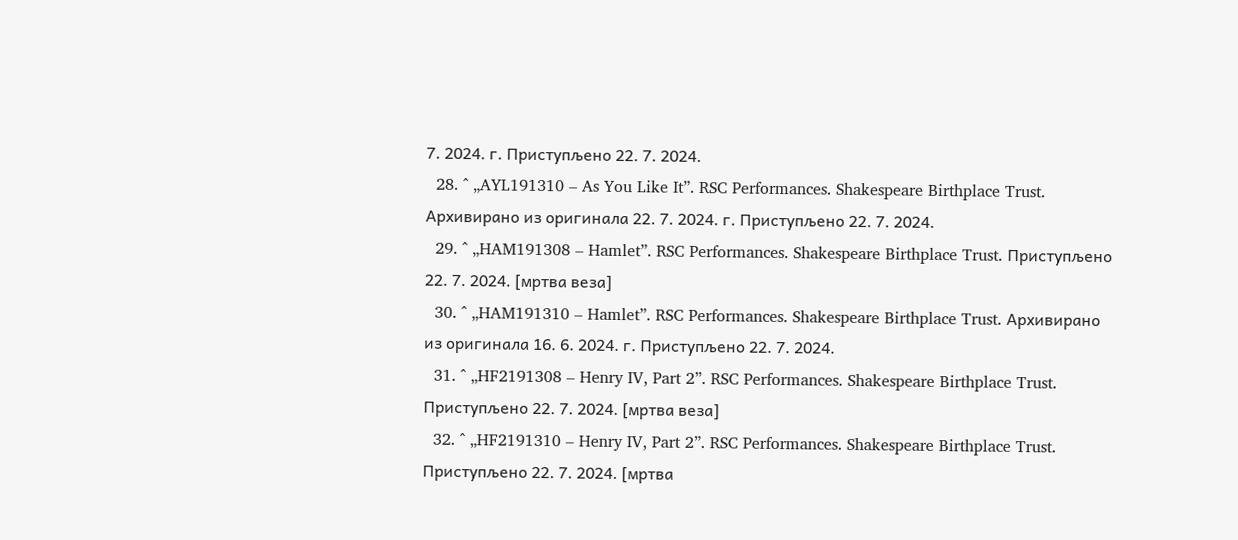7. 2024. г. Приступљено 22. 7. 2024.
  28. ^ „AYL191310 – As You Like It”. RSC Performances. Shakespeare Birthplace Trust. Архивирано из оригинала 22. 7. 2024. г. Приступљено 22. 7. 2024.
  29. ^ „HAM191308 – Hamlet”. RSC Performances. Shakespeare Birthplace Trust. Приступљено 22. 7. 2024. [мртва веза]
  30. ^ „HAM191310 – Hamlet”. RSC Performances. Shakespeare Birthplace Trust. Архивирано из оригинала 16. 6. 2024. г. Приступљено 22. 7. 2024.
  31. ^ „HF2191308 – Henry IV, Part 2”. RSC Performances. Shakespeare Birthplace Trust. Приступљено 22. 7. 2024. [мртва веза]
  32. ^ „HF2191310 – Henry IV, Part 2”. RSC Performances. Shakespeare Birthplace Trust. Приступљено 22. 7. 2024. [мртва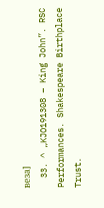веза]
  33. ^ „KJO191308 – King John”. RSC Performances. Shakespeare Birthplace Trust.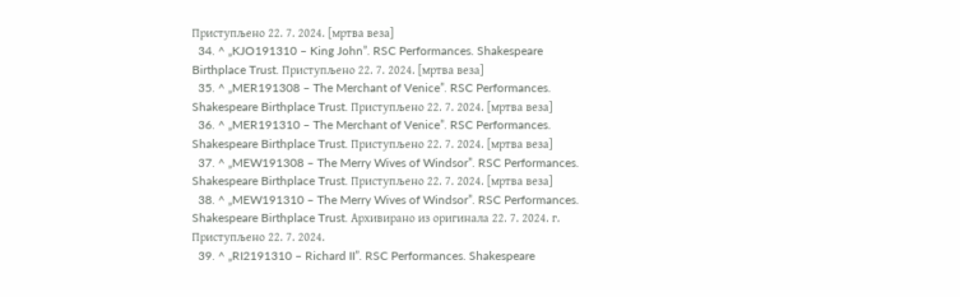Приступљено 22. 7. 2024. [мртва веза]
  34. ^ „KJO191310 – King John”. RSC Performances. Shakespeare Birthplace Trust. Приступљено 22. 7. 2024. [мртва веза]
  35. ^ „MER191308 – The Merchant of Venice”. RSC Performances. Shakespeare Birthplace Trust. Приступљено 22. 7. 2024. [мртва веза]
  36. ^ „MER191310 – The Merchant of Venice”. RSC Performances. Shakespeare Birthplace Trust. Приступљено 22. 7. 2024. [мртва веза]
  37. ^ „MEW191308 – The Merry Wives of Windsor”. RSC Performances. Shakespeare Birthplace Trust. Приступљено 22. 7. 2024. [мртва веза]
  38. ^ „MEW191310 – The Merry Wives of Windsor”. RSC Performances. Shakespeare Birthplace Trust. Архивирано из оригинала 22. 7. 2024. г. Приступљено 22. 7. 2024.
  39. ^ „RI2191310 – Richard II”. RSC Performances. Shakespeare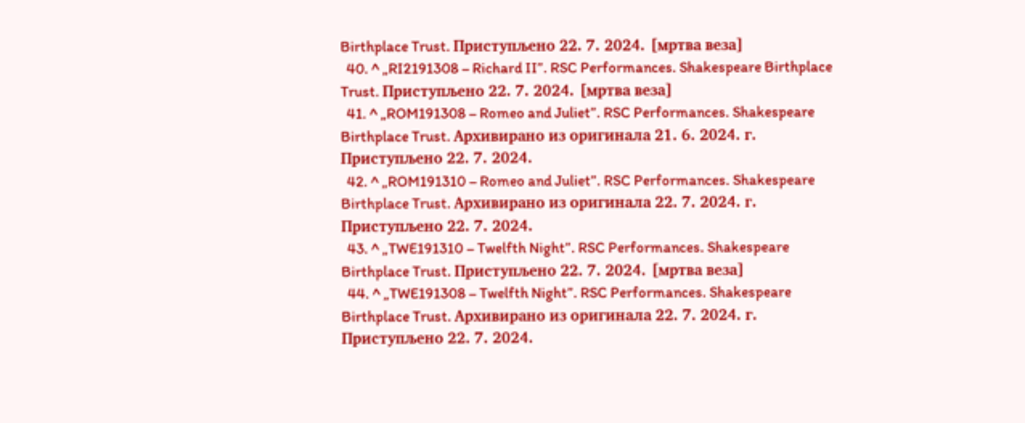Birthplace Trust. Приступљено 22. 7. 2024. [мртва веза]
  40. ^ „RI2191308 – Richard II”. RSC Performances. Shakespeare Birthplace Trust. Приступљено 22. 7. 2024. [мртва веза]
  41. ^ „ROM191308 – Romeo and Juliet”. RSC Performances. Shakespeare Birthplace Trust. Архивирано из оригинала 21. 6. 2024. г. Приступљено 22. 7. 2024.
  42. ^ „ROM191310 – Romeo and Juliet”. RSC Performances. Shakespeare Birthplace Trust. Архивирано из оригинала 22. 7. 2024. г. Приступљено 22. 7. 2024.
  43. ^ „TWE191310 – Twelfth Night”. RSC Performances. Shakespeare Birthplace Trust. Приступљено 22. 7. 2024. [мртва веза]
  44. ^ „TWE191308 – Twelfth Night”. RSC Performances. Shakespeare Birthplace Trust. Архивирано из оригинала 22. 7. 2024. г. Приступљено 22. 7. 2024.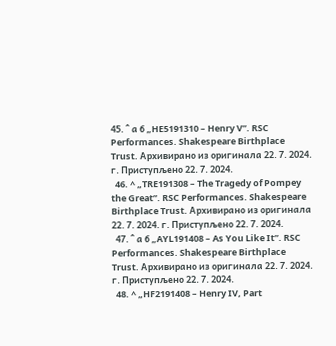45. ^ а б „HE5191310 – Henry V”. RSC Performances. Shakespeare Birthplace Trust. Архивирано из оригинала 22. 7. 2024. г. Приступљено 22. 7. 2024.
  46. ^ „TRE191308 – The Tragedy of Pompey the Great”. RSC Performances. Shakespeare Birthplace Trust. Архивирано из оригинала 22. 7. 2024. г. Приступљено 22. 7. 2024.
  47. ^ а б „AYL191408 – As You Like It”. RSC Performances. Shakespeare Birthplace Trust. Архивирано из оригинала 22. 7. 2024. г. Приступљено 22. 7. 2024.
  48. ^ „HF2191408 – Henry IV, Part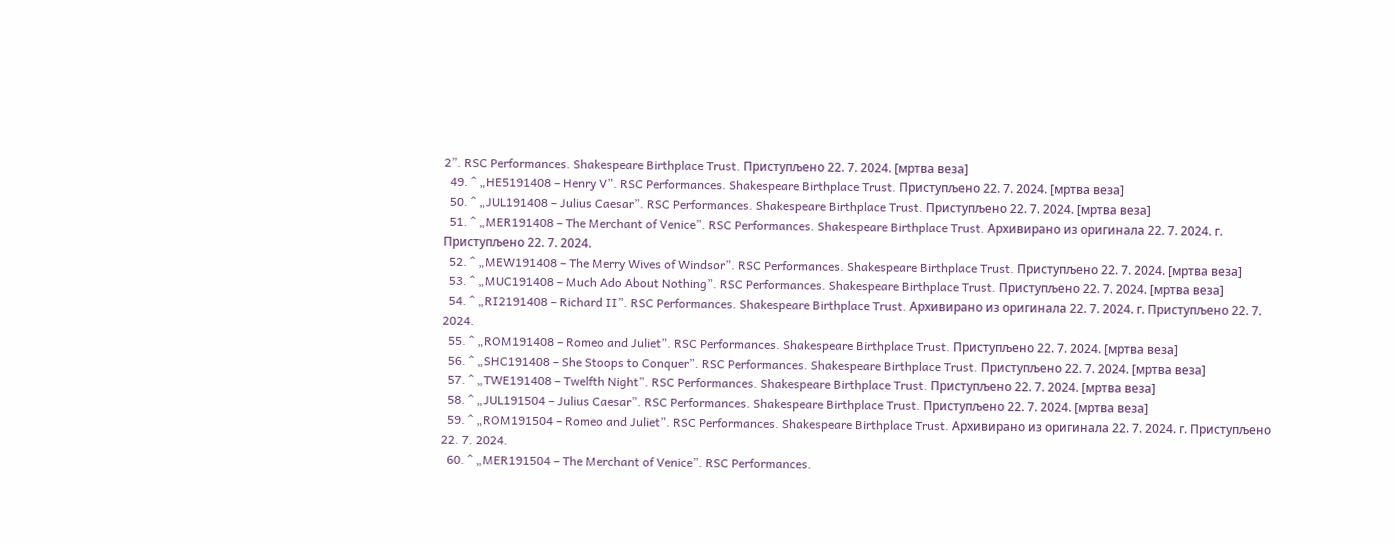2”. RSC Performances. Shakespeare Birthplace Trust. Приступљено 22. 7. 2024. [мртва веза]
  49. ^ „HE5191408 – Henry V”. RSC Performances. Shakespeare Birthplace Trust. Приступљено 22. 7. 2024. [мртва веза]
  50. ^ „JUL191408 – Julius Caesar”. RSC Performances. Shakespeare Birthplace Trust. Приступљено 22. 7. 2024. [мртва веза]
  51. ^ „MER191408 – The Merchant of Venice”. RSC Performances. Shakespeare Birthplace Trust. Архивирано из оригинала 22. 7. 2024. г. Приступљено 22. 7. 2024.
  52. ^ „MEW191408 – The Merry Wives of Windsor”. RSC Performances. Shakespeare Birthplace Trust. Приступљено 22. 7. 2024. [мртва веза]
  53. ^ „MUC191408 – Much Ado About Nothing”. RSC Performances. Shakespeare Birthplace Trust. Приступљено 22. 7. 2024. [мртва веза]
  54. ^ „RI2191408 – Richard II”. RSC Performances. Shakespeare Birthplace Trust. Архивирано из оригинала 22. 7. 2024. г. Приступљено 22. 7. 2024.
  55. ^ „ROM191408 – Romeo and Juliet”. RSC Performances. Shakespeare Birthplace Trust. Приступљено 22. 7. 2024. [мртва веза]
  56. ^ „SHC191408 – She Stoops to Conquer”. RSC Performances. Shakespeare Birthplace Trust. Приступљено 22. 7. 2024. [мртва веза]
  57. ^ „TWE191408 – Twelfth Night”. RSC Performances. Shakespeare Birthplace Trust. Приступљено 22. 7. 2024. [мртва веза]
  58. ^ „JUL191504 – Julius Caesar”. RSC Performances. Shakespeare Birthplace Trust. Приступљено 22. 7. 2024. [мртва веза]
  59. ^ „ROM191504 – Romeo and Juliet”. RSC Performances. Shakespeare Birthplace Trust. Архивирано из оригинала 22. 7. 2024. г. Приступљено 22. 7. 2024.
  60. ^ „MER191504 – The Merchant of Venice”. RSC Performances.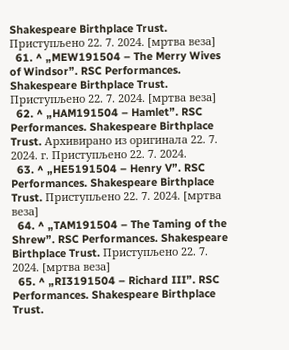Shakespeare Birthplace Trust. Приступљено 22. 7. 2024. [мртва веза]
  61. ^ „MEW191504 – The Merry Wives of Windsor”. RSC Performances. Shakespeare Birthplace Trust. Приступљено 22. 7. 2024. [мртва веза]
  62. ^ „HAM191504 – Hamlet”. RSC Performances. Shakespeare Birthplace Trust. Архивирано из оригинала 22. 7. 2024. г. Приступљено 22. 7. 2024.
  63. ^ „HE5191504 – Henry V”. RSC Performances. Shakespeare Birthplace Trust. Приступљено 22. 7. 2024. [мртва веза]
  64. ^ „TAM191504 – The Taming of the Shrew”. RSC Performances. Shakespeare Birthplace Trust. Приступљено 22. 7. 2024. [мртва веза]
  65. ^ „RI3191504 – Richard III”. RSC Performances. Shakespeare Birthplace Trust.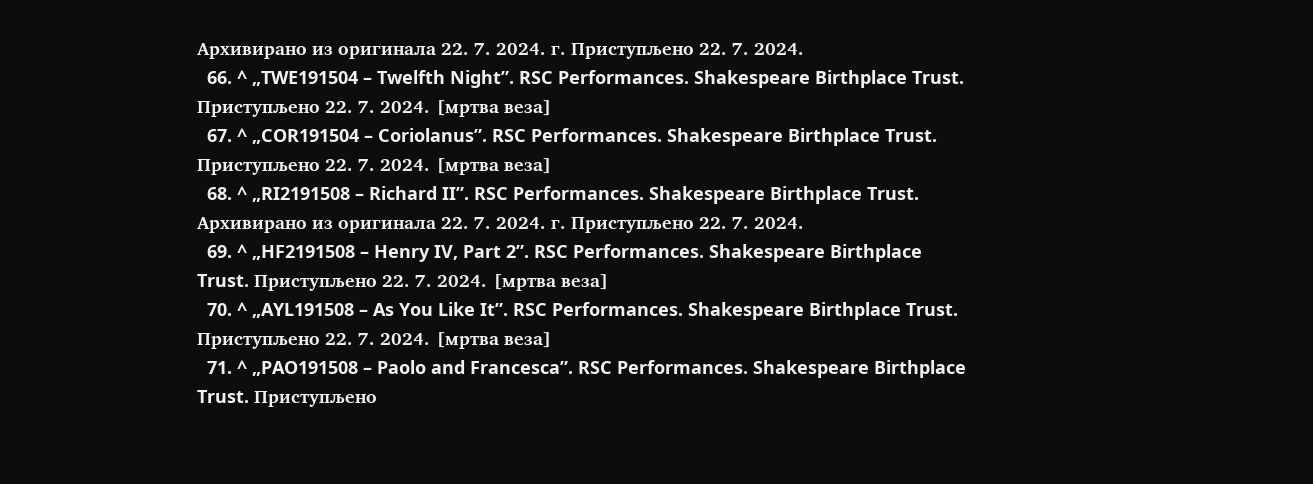Архивирано из оригинала 22. 7. 2024. г. Приступљено 22. 7. 2024.
  66. ^ „TWE191504 – Twelfth Night”. RSC Performances. Shakespeare Birthplace Trust. Приступљено 22. 7. 2024. [мртва веза]
  67. ^ „COR191504 – Coriolanus”. RSC Performances. Shakespeare Birthplace Trust. Приступљено 22. 7. 2024. [мртва веза]
  68. ^ „RI2191508 – Richard II”. RSC Performances. Shakespeare Birthplace Trust. Архивирано из оригинала 22. 7. 2024. г. Приступљено 22. 7. 2024.
  69. ^ „HF2191508 – Henry IV, Part 2”. RSC Performances. Shakespeare Birthplace Trust. Приступљено 22. 7. 2024. [мртва веза]
  70. ^ „AYL191508 – As You Like It”. RSC Performances. Shakespeare Birthplace Trust. Приступљено 22. 7. 2024. [мртва веза]
  71. ^ „PAO191508 – Paolo and Francesca”. RSC Performances. Shakespeare Birthplace Trust. Приступљено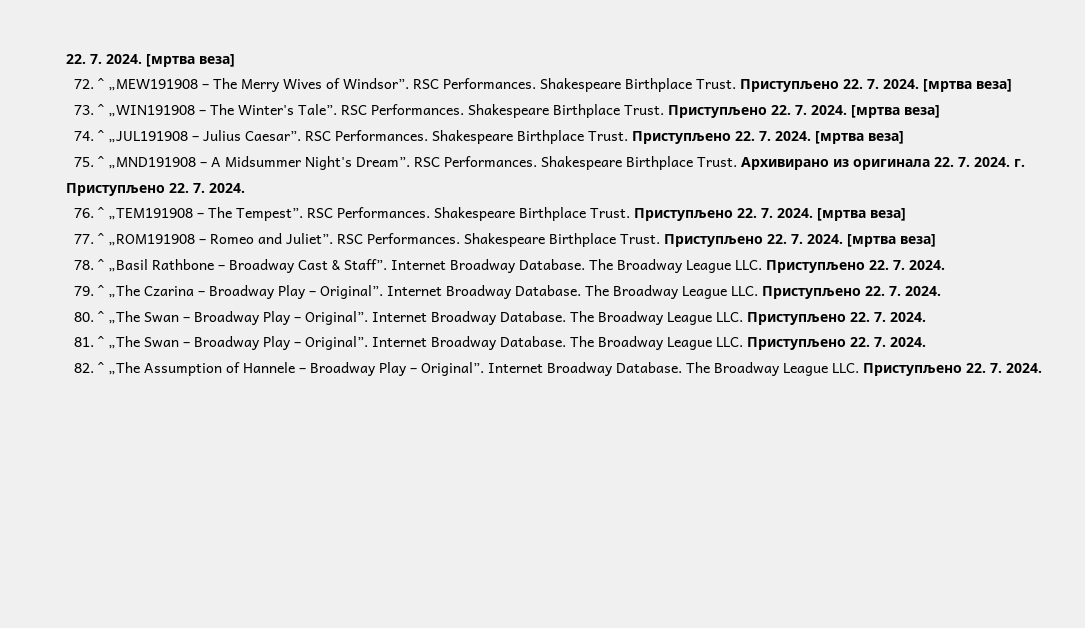22. 7. 2024. [мртва веза]
  72. ^ „MEW191908 – The Merry Wives of Windsor”. RSC Performances. Shakespeare Birthplace Trust. Приступљено 22. 7. 2024. [мртва веза]
  73. ^ „WIN191908 – The Winter's Tale”. RSC Performances. Shakespeare Birthplace Trust. Приступљено 22. 7. 2024. [мртва веза]
  74. ^ „JUL191908 – Julius Caesar”. RSC Performances. Shakespeare Birthplace Trust. Приступљено 22. 7. 2024. [мртва веза]
  75. ^ „MND191908 – A Midsummer Night's Dream”. RSC Performances. Shakespeare Birthplace Trust. Архивирано из оригинала 22. 7. 2024. г. Приступљено 22. 7. 2024.
  76. ^ „TEM191908 – The Tempest”. RSC Performances. Shakespeare Birthplace Trust. Приступљено 22. 7. 2024. [мртва веза]
  77. ^ „ROM191908 – Romeo and Juliet”. RSC Performances. Shakespeare Birthplace Trust. Приступљено 22. 7. 2024. [мртва веза]
  78. ^ „Basil Rathbone – Broadway Cast & Staff”. Internet Broadway Database. The Broadway League LLC. Приступљено 22. 7. 2024.
  79. ^ „The Czarina – Broadway Play – Original”. Internet Broadway Database. The Broadway League LLC. Приступљено 22. 7. 2024.
  80. ^ „The Swan – Broadway Play – Original”. Internet Broadway Database. The Broadway League LLC. Приступљено 22. 7. 2024.
  81. ^ „The Swan – Broadway Play – Original”. Internet Broadway Database. The Broadway League LLC. Приступљено 22. 7. 2024.
  82. ^ „The Assumption of Hannele – Broadway Play – Original”. Internet Broadway Database. The Broadway League LLC. Приступљено 22. 7. 2024.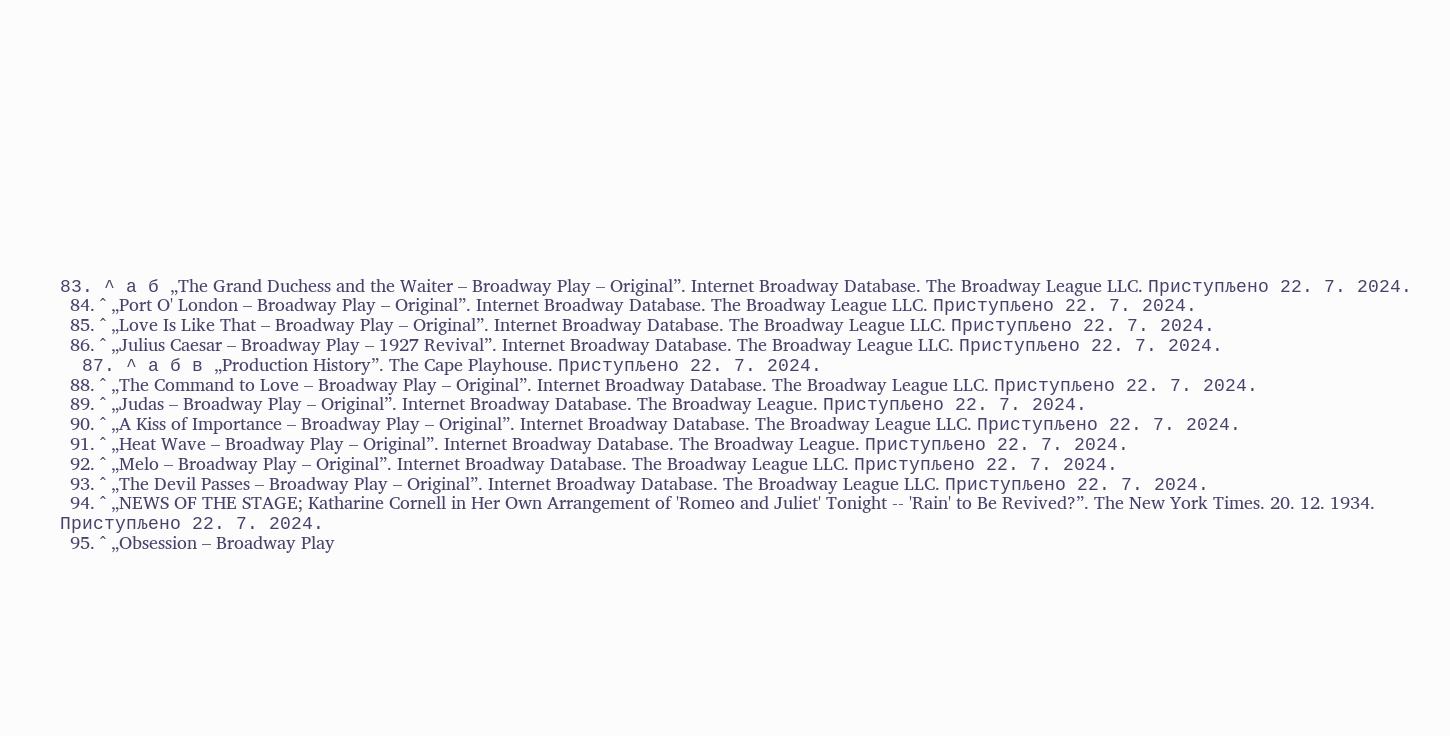83. ^ а б „The Grand Duchess and the Waiter – Broadway Play – Original”. Internet Broadway Database. The Broadway League LLC. Приступљено 22. 7. 2024.
  84. ^ „Port O' London – Broadway Play – Original”. Internet Broadway Database. The Broadway League LLC. Приступљено 22. 7. 2024.
  85. ^ „Love Is Like That – Broadway Play – Original”. Internet Broadway Database. The Broadway League LLC. Приступљено 22. 7. 2024.
  86. ^ „Julius Caesar – Broadway Play – 1927 Revival”. Internet Broadway Database. The Broadway League LLC. Приступљено 22. 7. 2024.
  87. ^ а б в „Production History”. The Cape Playhouse. Приступљено 22. 7. 2024.
  88. ^ „The Command to Love – Broadway Play – Original”. Internet Broadway Database. The Broadway League LLC. Приступљено 22. 7. 2024.
  89. ^ „Judas – Broadway Play – Original”. Internet Broadway Database. The Broadway League. Приступљено 22. 7. 2024.
  90. ^ „A Kiss of Importance – Broadway Play – Original”. Internet Broadway Database. The Broadway League LLC. Приступљено 22. 7. 2024.
  91. ^ „Heat Wave – Broadway Play – Original”. Internet Broadway Database. The Broadway League. Приступљено 22. 7. 2024.
  92. ^ „Melo – Broadway Play – Original”. Internet Broadway Database. The Broadway League LLC. Приступљено 22. 7. 2024.
  93. ^ „The Devil Passes – Broadway Play – Original”. Internet Broadway Database. The Broadway League LLC. Приступљено 22. 7. 2024.
  94. ^ „NEWS OF THE STAGE; Katharine Cornell in Her Own Arrangement of 'Romeo and Juliet' Tonight -- 'Rain' to Be Revived?”. The New York Times. 20. 12. 1934. Приступљено 22. 7. 2024.
  95. ^ „Obsession – Broadway Play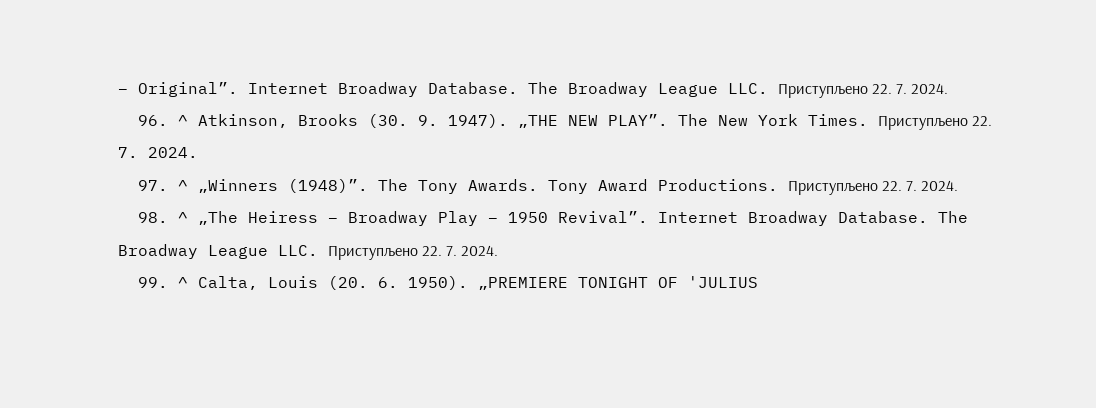– Original”. Internet Broadway Database. The Broadway League LLC. Приступљено 22. 7. 2024.
  96. ^ Atkinson, Brooks (30. 9. 1947). „THE NEW PLAY”. The New York Times. Приступљено 22. 7. 2024.
  97. ^ „Winners (1948)”. The Tony Awards. Tony Award Productions. Приступљено 22. 7. 2024.
  98. ^ „The Heiress – Broadway Play – 1950 Revival”. Internet Broadway Database. The Broadway League LLC. Приступљено 22. 7. 2024.
  99. ^ Calta, Louis (20. 6. 1950). „PREMIERE TONIGHT OF 'JULIUS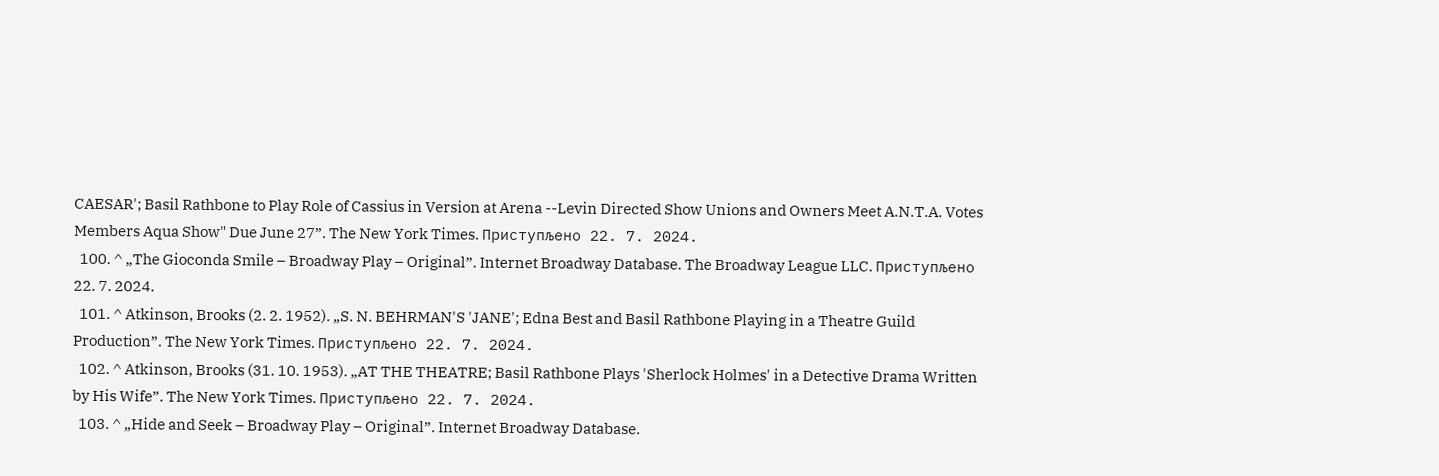CAESAR'; Basil Rathbone to Play Role of Cassius in Version at Arena --Levin Directed Show Unions and Owners Meet A.N.T.A. Votes Members Aqua Show" Due June 27”. The New York Times. Приступљено 22. 7. 2024.
  100. ^ „The Gioconda Smile – Broadway Play – Original”. Internet Broadway Database. The Broadway League LLC. Приступљено 22. 7. 2024.
  101. ^ Atkinson, Brooks (2. 2. 1952). „S. N. BEHRMAN'S 'JANE'; Edna Best and Basil Rathbone Playing in a Theatre Guild Production”. The New York Times. Приступљено 22. 7. 2024.
  102. ^ Atkinson, Brooks (31. 10. 1953). „AT THE THEATRE; Basil Rathbone Plays 'Sherlock Holmes' in a Detective Drama Written by His Wife”. The New York Times. Приступљено 22. 7. 2024.
  103. ^ „Hide and Seek – Broadway Play – Original”. Internet Broadway Database.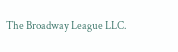The Broadway League LLC.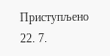Приступљено 22. 7.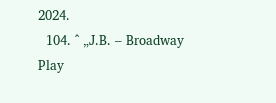2024.
  104. ^ „J.B. – Broadway Play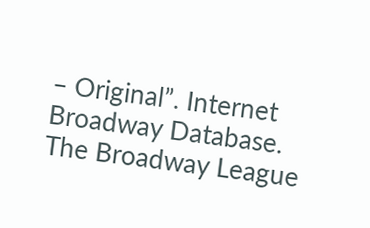– Original”. Internet Broadway Database. The Broadway League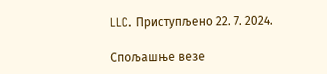LLC. Приступљено 22. 7. 2024.

Спољашње везе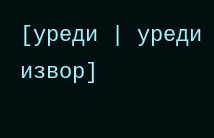[уреди | уреди извор]